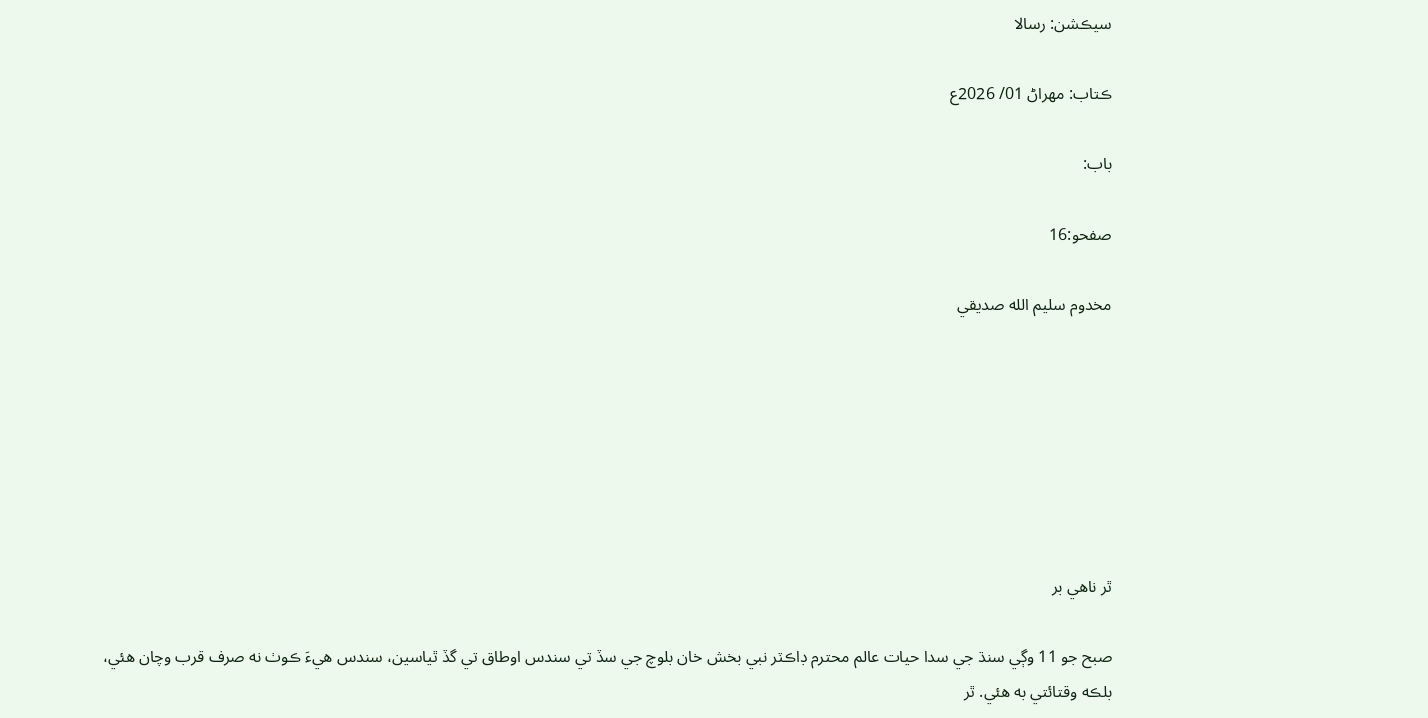سيڪشن: رسالا

ڪتاب: مهراڻ 01/ 2026ع

باب:

صفحو:16

مخدوم سليم الله صديقي







ٿر ناهي بر

صبح جو 11 وڳي سنڌ جي سدا حيات عالم محترم ڊاڪٽر نبي بخش خان بلوچ جي سڏ تي سندس اوطاق تي گڏ ٿياسين، سندس هيءَ ڪوٺ نه صرف قرب وچان هئي، بلڪه وقتائتي به هئي. ٿر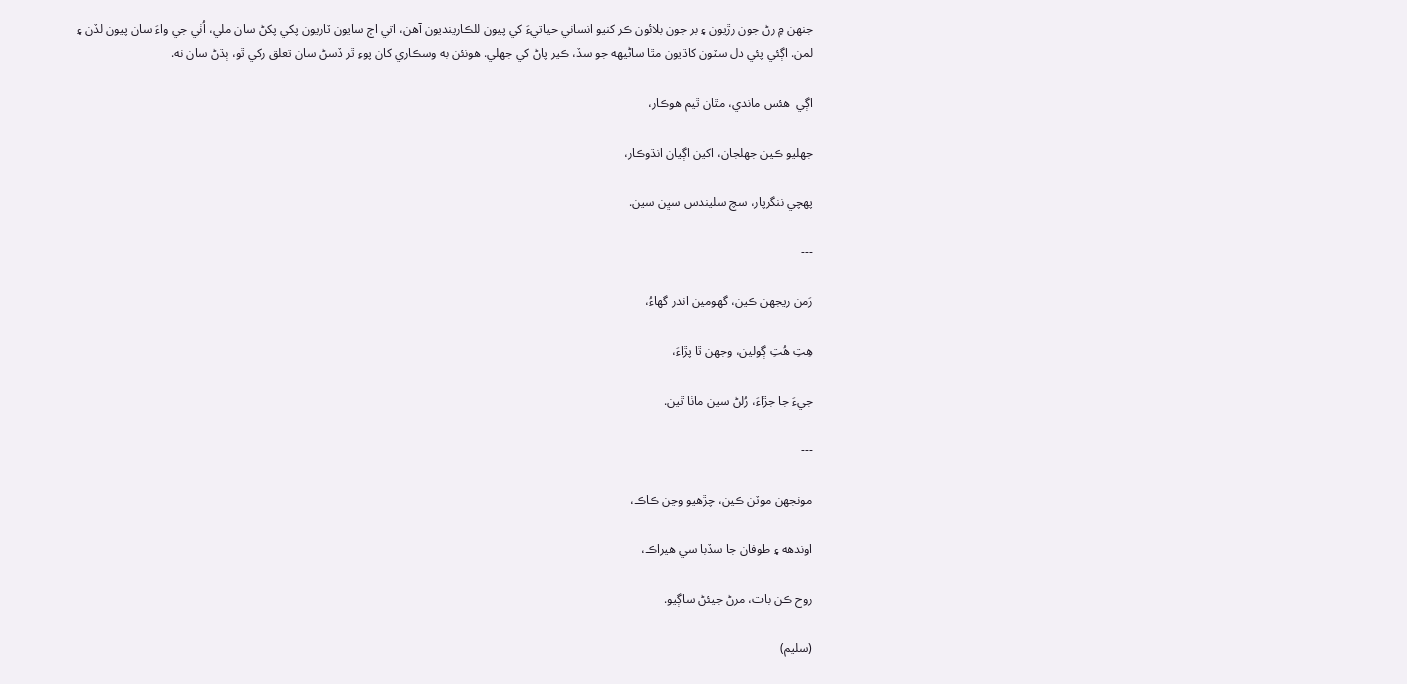جنھن ۾ رڻ جون رڙيون ۽ بر جون بلائون ڪر کنيو انساني حياتيءَ کي پيون للڪارينديون آهن، اتي اڄ سايون ٽاريون پکي پکڻ سان ملي، اُٺي جي واءَ سان پيون لڏن ۽ لمن. اڳئي پئي دل سٽون کاڌيون مٿا ساڻيھه جو سڏ، ڪير پاڻ کي جهلي. هونئن به وسڪاري کان پوءِ ٿر ڏسڻ سان تعلق رکي ٿو، ٻڌڻ سان نه.

اڳي  هئس ماندي، مٿان ٿيم هوڪار،

جهليو ڪين جهلجان، اکين اڳيان انڌوڪار،

پھچي ننگرپار، سچ سليندس سڀن سين.

---

رَمن ريجهن ڪين، گهومين اندر گهاءُ،

هِتِ هُتِ ڳولين، وجهن ٿا پڙاءَ،

جيءَ جا جڙاءَ، رُلڻ سين ماٺا ٿين.

---

مونجهن موٽن ڪين، چڙهيو وڃن ڪاڪ،

اوندهه ۽ طوفان جا سڏبا سي هيراڪ،

روح ڪن بات، مرڻ جيئڻ ساڳيو.

(سليم)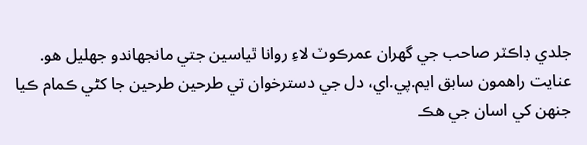جلدي ڊاڪٽر صاحب جي گهران عمرڪوٽ لاءِ روانا ٿياسين جتي مانجهاندو جهليل هو. عنايت راهمون سابق ايم.پي.اي، دل جي دسترخوان تي طرحين طرحين جا کڻي ڪمام ڪيا جنھن کي اسان جي هڪ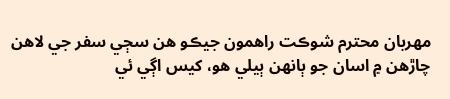مھربان محترم شوڪت راهمون جيڪو هن سڄي سفر جي لاهن چاڙهن ۾ اسان جو ٻانھن ٻيلي هو، کيس اڳي ئي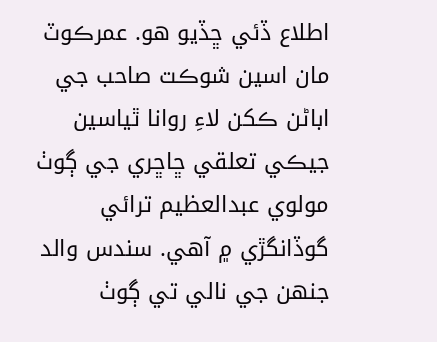اطلاع ڏئي ڇڏيو هو. عمرڪوٽ مان اسين شوڪت صاحب جي اباڻن ڪکن لاءِ روانا ٿياسين جيڪي تعلقي ڇاڇري جي ڳوٺ مولوي عبدالعظيم ترائي گوڏانگڙي ۾ آهي. سندس والد جنھن جي نالي تي ڳوٺ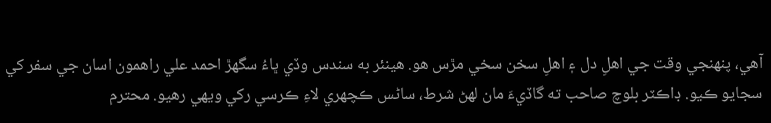آهي، پنھنجي وقت جي اهلِ دل ۽ اهلِ سخن سخي مڙس هو. هينئر به سندس وڏي ڀاءُ سگهڙ احمد علي راهمون اسان جي سفر کي سجايو ڪيو. ڊاڪٽر بلوچ صاحب ته گاڏيءَ مان لھڻ شرط، ساڻس ڪچھري لاءِ ڪرسي رکي ويھي رهيو. محترم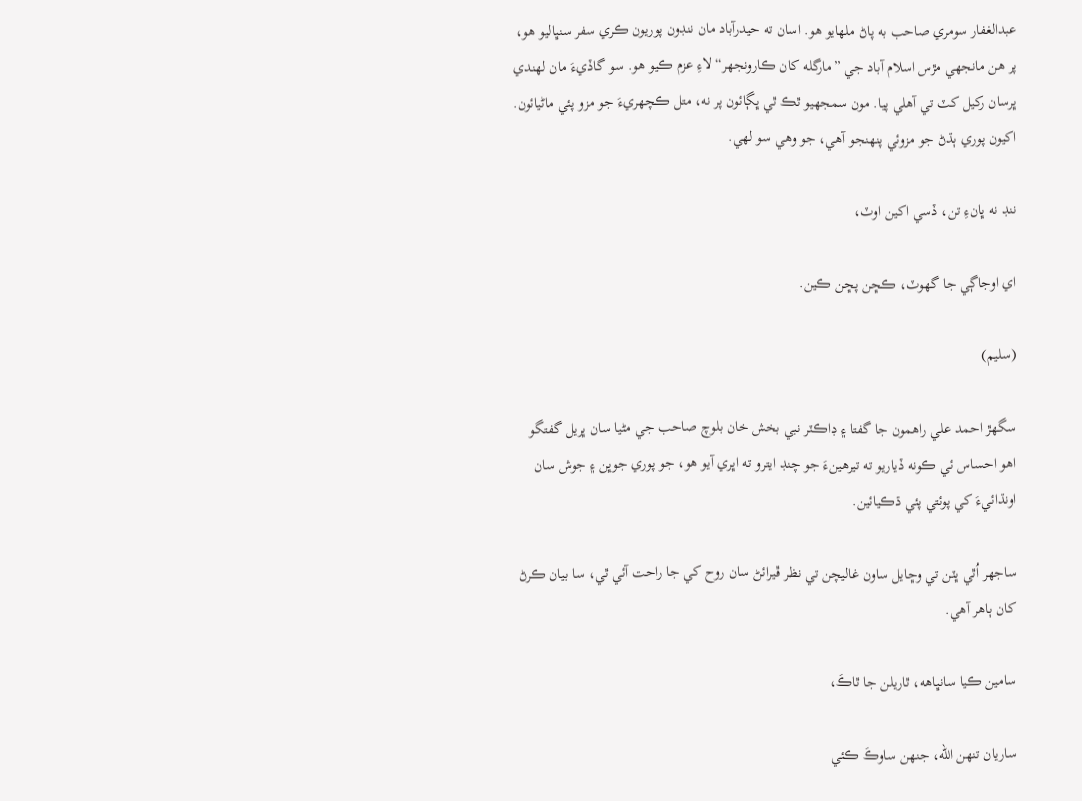عبدالغفار سومري صاحب به پاڻ ملھايو هو. اسان ته حيدرآباد مان ننڊون پوريون ڪري سفر سنڀاليو هو، پر هن مانجهي مڙس اسلام آباد جي ”مارگله کان ڪارونجهر“ لاءِ عزم ڪيو هو. سو گاڏيءَ مان لھندي ڀرسان رکيل کٽ تي آهلي پيا. مون سمجهيو ٿڪ ٿي ڀڳائون پر نه، متل ڪچھريءَ جو مزو پئي ماڻيائون. اکيون پوري ٻڌڻ جو مزوئي پنھنجو آهي، جو وهي سو لھي.

ننڊ نه ڀانءِ تن، ڏسي اکين اوٽ،

اي اوجاڳي جا گهوٽ، ڪڇن پڇن ڪين.

(سليم)

سگهڙ احمد علي راهمون جا گفتا ۽ ڊاڪٽر نبي بخش خان بلوچ صاحب جي مڻيا سان ڀريل گفتگو  اهو احساس ئي ڪونه ڏياريو ته تيرهينءَ جو چنڊ ايترو ته اڀري آيو هو، جو پوري جوڀن ۽ جوش سان اونڌائيءَ کي پوئتي پئي ڌڪيائين.

ساجهر اُٿي ڀٽن تي وڇايل ساون غاليچن تي نظر ڦيرائڻ سان روح کي جا راحت آئي ٿي، سا بيان ڪرڻ کان ٻاهر آهي.

سامين ڪيا سانڀاهه، ٿاريلن جا ٿاڪَ،

ساريان تنھن الله، جنھن ساوڪَ ڪئي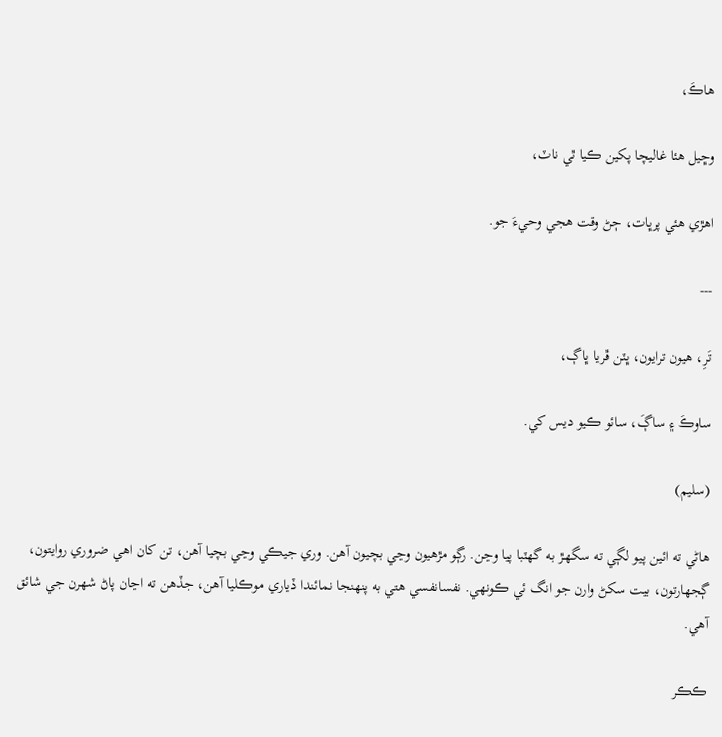هاڪَ،

وڇيل هئا غاليچا پکين ڪيا ٿي ناٽ،

اهڙي هئي پرڀات، ڄڻ وقت هجي وحيءَ جو.

---

تَرِ، هيون ترايون، ڀٽن ڦريا ڀاڳ،

ساوڪَ ۽ ساڳَ، سائو ڪيو ديس کي.

(سليم)

هاڻي ته ائين پيو لڳي ته سگهـڙ به گهٽبا پيا وڃن. رڳو مڙهيون وڃي بچيون آهن. وري جيڪي وڃي بچيا آهن، تن کان اهي ضروري روايتون، ڳجهارتون، بيت سکڻ وارن جو انگ ئي ڪونھي. نفسانفسي هتي به پنھنجا نمائندا ڏياري موڪليا آهن، جڏهن ته اڃان پاڻ شھرن جي شائق آهي.

ڪڪر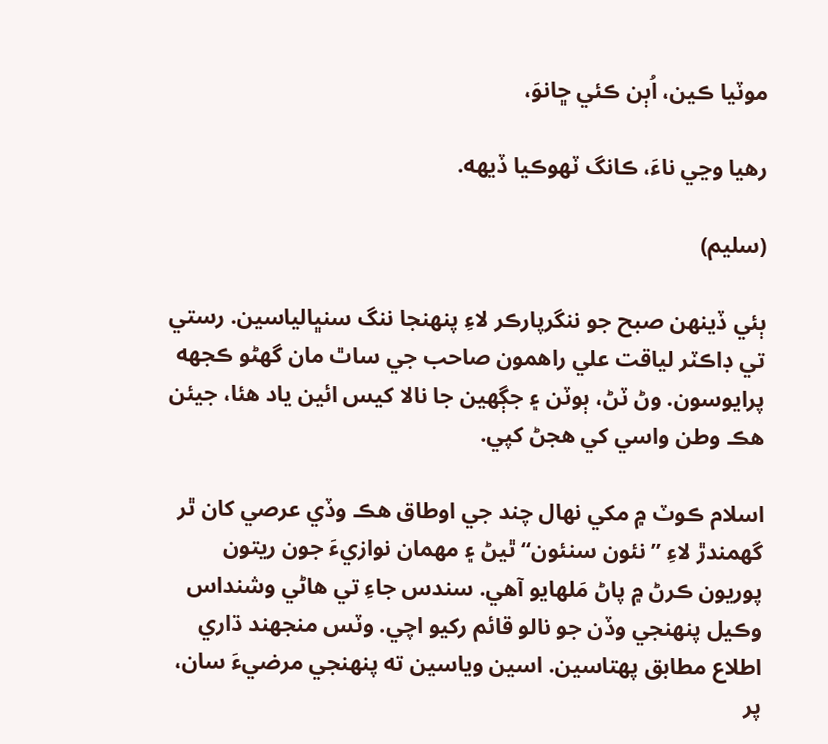موٽيا ڪين، اُٻن ڪئي ڇانوَ،

رهيا وڃي ناءَ، ڪانگ ٽھوڪيا ڏيھه.

(سليم)

ٻئي ڏينھن صبح جو ننگرپارڪر لاءِ پنھنجا ننگ سنڀالياسين. رستي تي ڊاڪٽر لياقت علي راهمون صاحب جي ساٿ مان گهڻو ڪجهه پرايوسون. وڻ ٽڻ، ٻوٽن ۽ جڳھين جا نالا کيس ائين ياد هئا، جيئن هڪ وطن واسي کي هجڻ کپي.

اسلام ڪوٽ ۾ مکي نھال چند جي اوطاق هڪ وڏي عرصي کان ٿر گهمندڙ لاءِ ”نئون سنئون“ ٿيڻ ۽ مھمان نوازيءَ جون ريتون پوريون ڪرڻ ۾ پاڻ مَلھايو آهي. سندس جاءِ تي هاڻي وشنداس وڪيل پنھنجي وڏن جو نالو قائم رکيو اچي. وٽس منجهند ڌاري اطلاع مطابق پھتاسين. اسين وياسين ته پنھنجي مرضيءَ سان، پر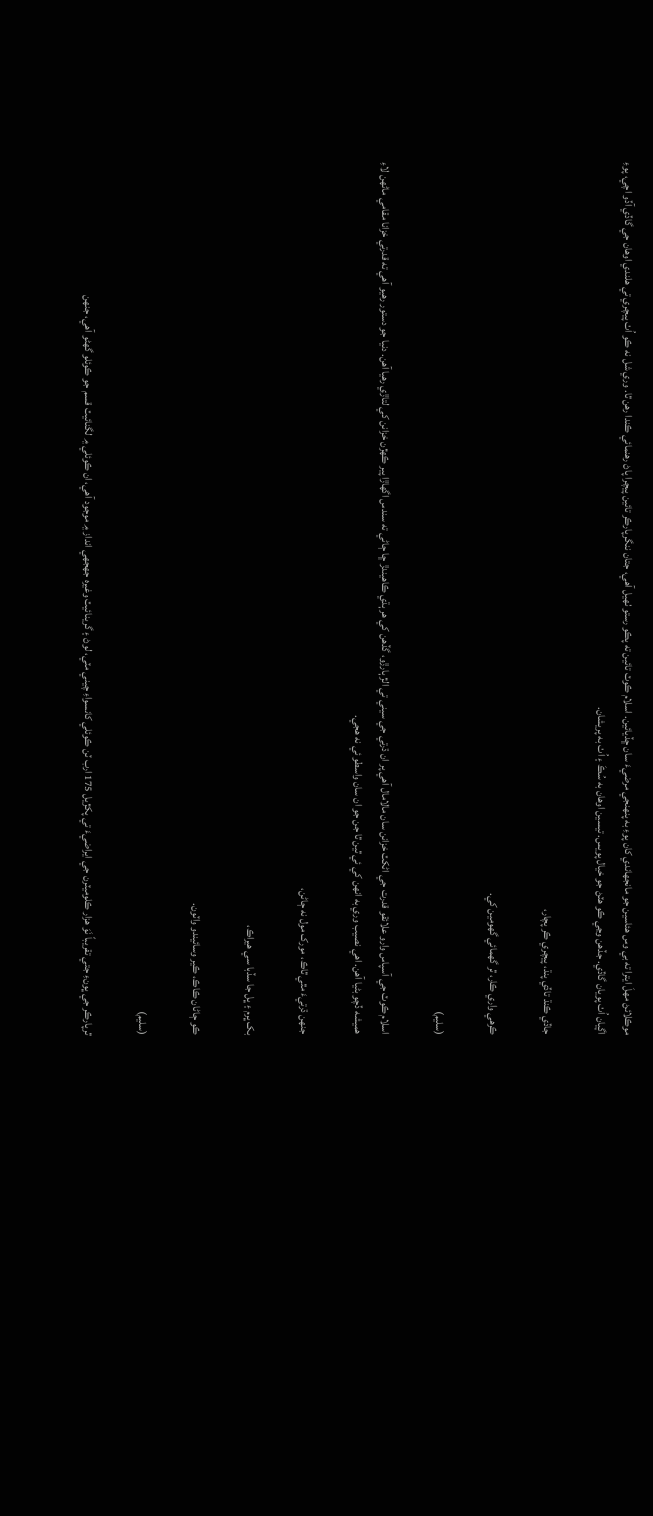موڪلائڻ مھلَ ايترا ته بي وس هئاسين جو مانجهاندي کان پوءِ به پنھنجي مرضيءَ سان ڇڏيائين. اسلام ڪوٽ تائين ته پڪو رستو ٺھيل آهي، جتان ننگرپارڪر تائين پيچرا پاڻ رهنمائي ڪندا رهن ٿا. وري شل نه ڪو اُٺ پيچري تي هلندي اوهان جي گاڏي آڏو اچي، پوءِ اڳيان اُٺ پويان گاڏي. جڏهن وڃي ڪو هٽڻ جو خيال پويس. تيسين اوهان به سُڪَ ۽ اُٺ به پريشان.

جاڏي ڪنڌ تاڏي پنڌ، پيچري ڪر پچار،

ڪرهي واري ڪار، ٿر گهمائي گهومين کي.

(سليم)

اسلام ڪوٽ جي آسپاس وارو علائقو قدرت جي اڻکٽ خزانن سان مالامال آهي پر ان ڌرتي جي سيني تي الڙ ٻارڙو، گڏهن کي هر ٻڌي ڪاهيندڙ ڇا ڄاڻي ته سندس اگهاڙا پير ڪھڙن خزانن کي لتاڙي رهيا آهن. دنيا جو دستور رهيو آهي ته قدرتي خزانا مقامي ماڻھن لاءِ هميشه ڏچو بڻيا آهن. اهي نصيب وري به انھن کي ئي ٿين ٿا جن جو ان سان واسطو ئي نه هجي.

جنھن ڌرتيءَ مٿي ٿاڪ، مورک مول نه ڄاڻن،

بک ڀرم ۽ ڀل جا سڏبا سي هيراڪ،

ڪو ڄاڻان ڪاڪ، ڪير وسائيندو واٽون.

(سليم)

ٿرپارڪر جي ڀونءِ جتي تقريباً نَوَ هزار ڪلوميٽرن جي ايراضيءَ تي پکڙيل 175 ارب ٽن ڪوئلي کانسواءِ چيني مٽي، لوڻ ۽ گرينائيٽ وغيره جهجهي انداز ۾ موجود آهي، ان ڪوئلي ۾ لگنائيٽ قسم جو ڪوئلو گهڻو آهي، جنھن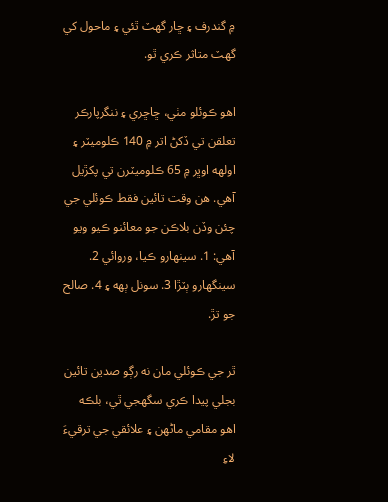۾ گندرف ۽ ڇار گهٽ ٿئي ۽ ماحول کي گهٽ متاثر ڪري ٿو.

اهو ڪوئلو مٺي، ڇاڇري ۽ ننگرپارڪر تعلقن تي ڏکڻ اتر ۾ 140 ڪلوميٽر ۽ اولھه اوڀر ۾ 65 ڪلوميٽرن تي پکڙيل آهي. هن وقت تائين فقط ڪوئلي جي چئن وڏن بلاڪن جو معائنو ڪيو ويو آهي: 1. سينھارو ڪيا، وروائي 2. سينگهارو ٻٽڙا 3. سونل ٻھه ۽ 4. صالح جو تڙ.

ٿر جي ڪوئلي مان نه رڳو صدين تائين بجلي پيدا ڪري سگهجي ٿي، بلڪه اهو مقامي ماڻھن ۽ علائقي جي ترقيءَ لاءِ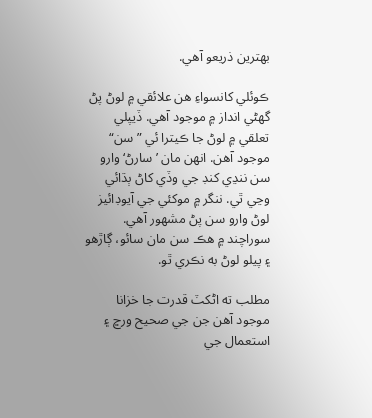بھترين ذريعو آهي.

ڪوئلي کانسواءِ هن علائقي ۾ لوڻ پڻ گهڻي انداز ۾ موجود آهي. ڏيپلي تعلقي ۾ لوڻ جا ڪيترا ئي ”سن“ موجود آهن. انھن مان ’سارڻ‘ وارو سن ننڍي کنڊ جي وڏي کاڻ ٻڌائي وڃي ٿي. ننگر ۾ موکئي جي آيوڊائيز لوڻ وارو سن پڻ مشھور آهي. سوراچند ۾ هڪ سن مان سائو، ڳاڙهو ۽ پيلو لوڻ به نڪري ٿو.

مطلب ته اڻکٽ قدرت جا خزانا موجود آهن جن جي صحيح ورڇ ۽ استعمال جي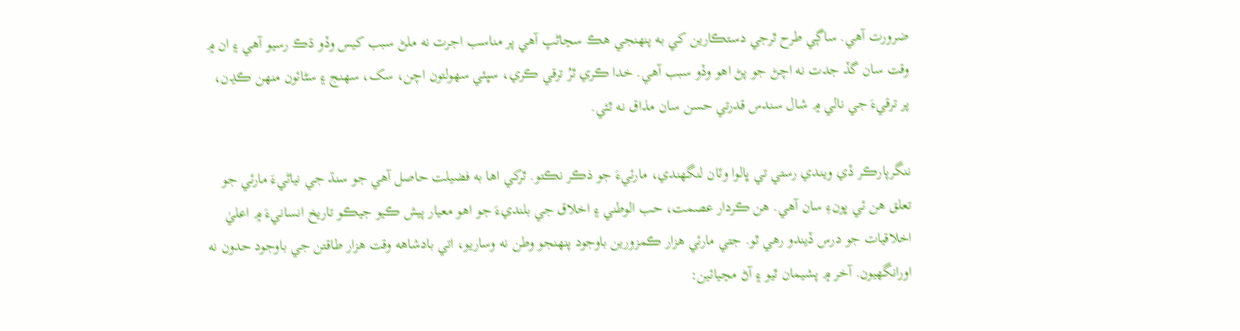ضرورت آهي. ساڳي طرح ٿرجي دستڪارين کي به پنھنجي هڪ سڃاڻپ آهي پر مناسب اجرت نه ملڻ سبب کيس وڏو ڌڪ رسيو آهي ۽ ان ۾ وقت سان گڏ جدت نه اچڻ جو پڻ اهو وڏو سبب آهي. خدا ڪري ٿرُ ترقي ڪري، سڀئي سھولتون اچن، سک، سھنج ۽ سڻائون منھن ڪڍن، پر ترقيءَ جي نالي ۾ شال سندس قدرتي حسن سان مذاق نه ٿئي.

ننگرپارڪر ڏي ويندي رستي تي ڀالوا وٽان لنگهندي، مارئيءَ جو ذڪر نڪتو. ٿرکي اها به فضيلت حاصل آهي جو سنڌ جي نياڻيءَ مارئي جو تعلق هن ئي ڀونءِ سان آهي. هن ڪردار عصمت، حب الوطني ۽ اخلاق جي بلنديءَ جو اهو معيار پيش ڪيو جيڪو تاريخ انسانيءَ ۾ اعليٰ اخلاقيات جو درس ڏيندو رهي ٿو. جتي مارئي هزار ڪمزورين باوجود پنھنجو وطن نه وساريو، اتي بادشاهه وقت هزار طاقتن جي باوجود حدون نه اورانگهيون. آخر ۾ پشيمان ٿيو ۽ آڻ مڃيائين: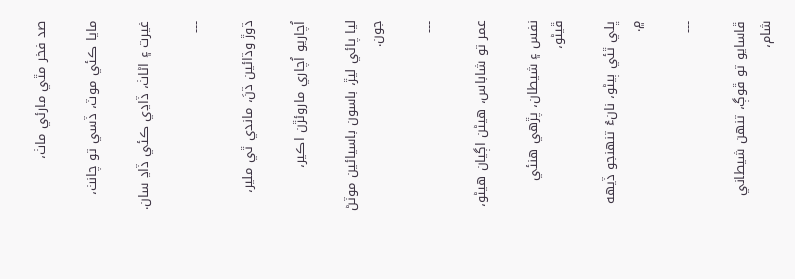صد فخر مٿي مارئي ماٺ،

مايا ڪئي موٽ، ڏسي تو چانٺ،

غيرت ۽ اڻاٺ، ڏاڍي ڪئي ڏاڍ سان.

---

ڌوڙ وڌائين ڌنَ، ماندي ٿي ملير،

اُچاريو اُچاري ماروئڙن اڪير،

ليا پائي ليڙ، باسون باسيائين موٽڻ جون.

---

عمر تو شاباس، هيڻن اڳيان هيڻو،

نفس ۽ شيطان، پڙهي هنئي ڦيڻو،

ڀلي ٿئي ٻيڻو، نانءُ تنھنجو ڏيھه ۾.

---

ڦاسايو تو ڦوڳ، تنھن شيطاني شام،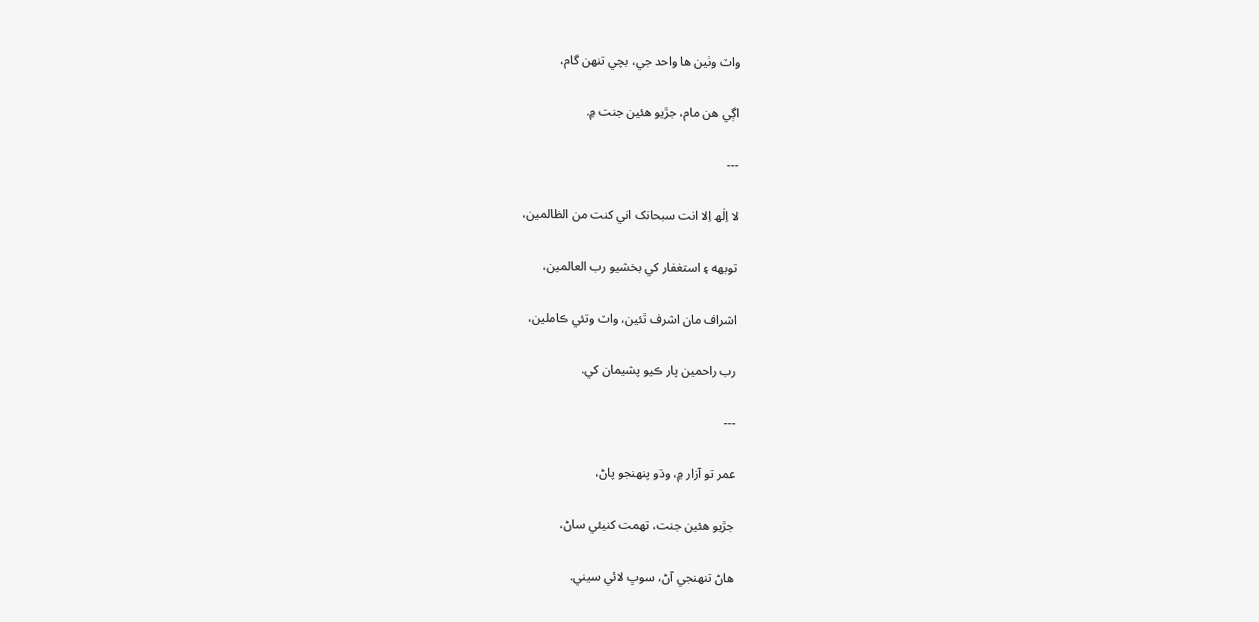واٽ وٺين ها واحد جي، بچي تنھن گام،

اڳي هن مام، جڙيو هئين جنت ۾.

---

لا اِلٰھ اِلا انت سبحانک اني کنت من الظالمين،

توبھه ۽ استغفار کي بخشيو رب العالمين،

اشراف مان اشرف ٿئين، واٽ وتئي ڪاملين،

رب راحمين پار ڪيو پشيمان کي.

---

عمر تو آزار ۾، وڌو پنھنجو پاڻ،

جڙيو هئين جنت، تھمت کنيئي ساڻ،

هاڻ تنھنجي آڻ، سوڀ لائي سيني.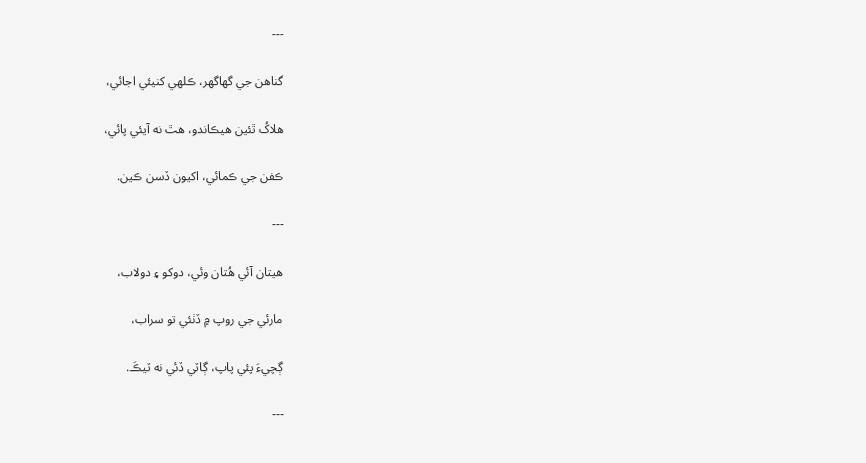---

گناهن جي گهاگهر، ڪلھي کنيئي اجائي،

هلاکُ ٿئين هيڪاندو، هٿ نه آيئي پائي،

ڪفن جي ڪمائي، اکيون ڏسن ڪين.

---

هيتان آئي هُتان وئي، دوکو ۽ دولاب،

مارئي جي روپ ۾ ڏٺئي تو سراب،

ڳچيءَ پئي پاپ، ڳاٽي ڏئي نه ٽيڪَ.

---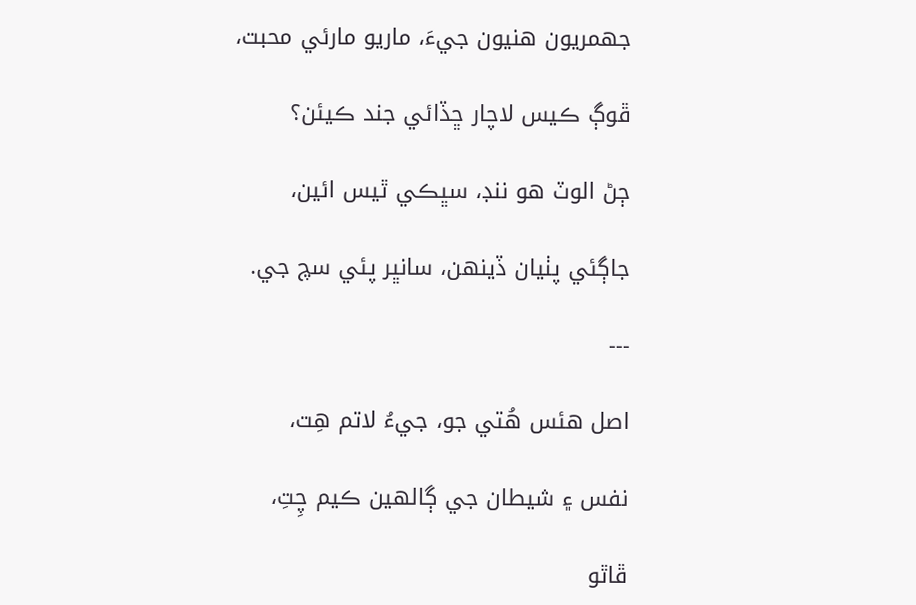جهمريون هنيون جيءَ، ماريو مارئي محبت،

ڦوڳ ڪيس لاچار ڇڏائي جند ڪيئن؟

ڄڻ الوٽ هو ننڊ، سڀڪي ٿيس ائين،

جاڳئي پٺيان ڏينھن، سانڀر پئي سچ جي.

---

اصل هئس هُتي جو، جيءُ لاتم هِت،

نفس ۽ شيطان جي ڳالھين ڪيم چِتِ،

ڦاٿو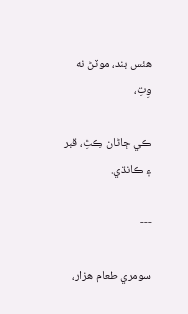هئس بند، موٽڻ نه وِتِ،

ڪي ڄاڻان ڪِٿِ، قبر ۽ ڪانڌي.

---

سومري طعام هزار،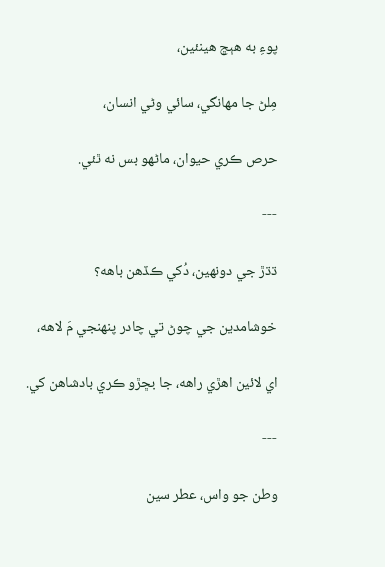پوءِ به هٻڇ هينئين،

مِلڻ جا مھانگي، سائي وڻي انسان،

حرص ڪري حيوان، ماڻھو بس نه ٿئي.

---

ڌڌڙ جي دونھين، دُکي ڪڏهن باهه؟

خوشامدين جي چوڻ تي چادر پنھنجي مَ لاهه،

اي لائين اهڙي راهه، جا بڇڙو ڪري بادشاهن کي.

---

وطن جو واس، عطر سين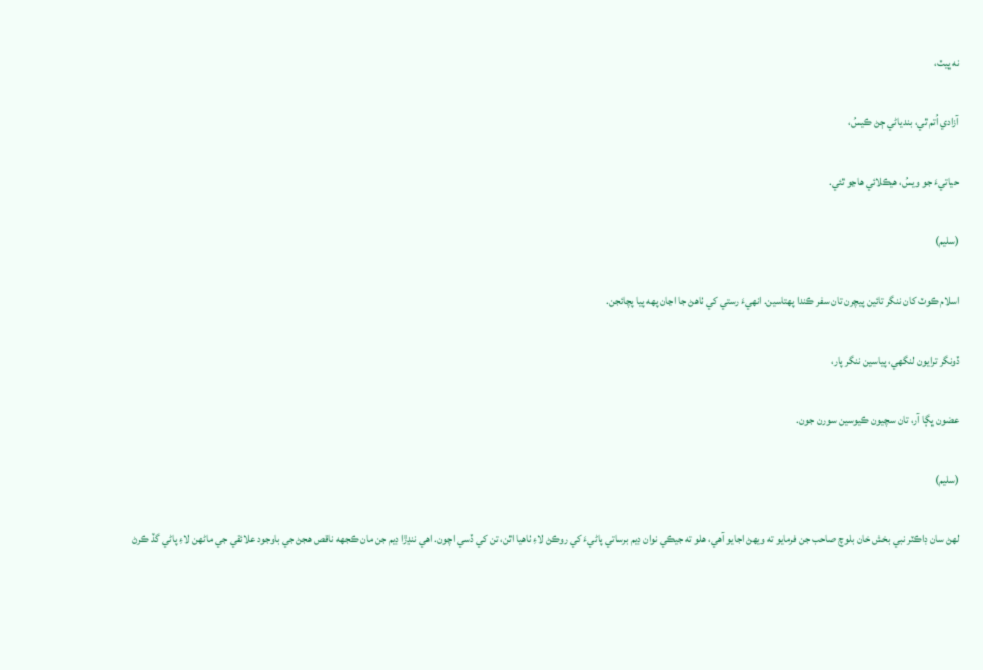نه ڀيٽ،

آزادي اُتم ٿي، بندياڻي ڄڻ ڪيسُ،

حياتيءَ جو ويسُ، هيڪلائي هاڃو ٿئي.

(سليم)

اسلام ڪوٽ کان ننگر تائين پيچرن تان سفر ڪندا پھتاسين. انھيءَ رستي کي ٺاهڻ جا اڃان پھه پيا پچائجن.

ڏونگر ترايون لنگهي، پياسين ننگر پار،

عضون ڀڳا آر، تان سچيون ڪيوسين سورن جون.

(سليم)

لھڻ سان ڊاڪٽر نبي بخش خان بلوچ صاحب جن فرمايو ته ويھڻ اجايو آهي، هلو ته جيڪي نوان ڊيم برساتي پاڻيءَ کي روڪڻ لاءِ ٺاهيا اٿن، تن کي ڏسي اچون. اهي ننڍڙا ڊيم جن مان ڪجهه ناقص هجڻ جي باوجود علائقي جي ماڻھن لاءِ پاڻي گڏ ڪرڻ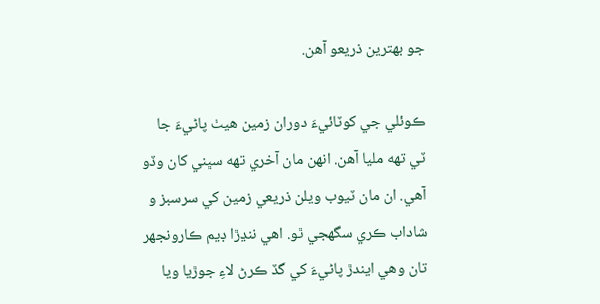جو بھترين ذريعو آهن.

ڪوئلي جي کوٽائيءَ دوران زمين هيٺ پاڻيءَ جا ٽي تھه مليا آهن. انھن مان آخري تھه سڀني کان وڏو آهي. ان مان ٽيوب ويلن ذريعي زمين کي سرسبز و شاداب ڪري سگهجي ٿو. اهي ننڍڙا ڊيم ڪارونجهر تان وهي ايندڙ پاڻيءَ کي گڏ ڪرڻ لاءِ جوڙيا ويا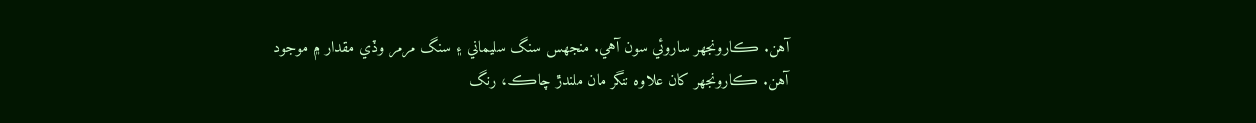آهن. ڪارونجهر ساروئي سون آهي. منجهس سنگ سليماني ۽ سنگ مرمر وڏي مقدار ۾ موجود آهن. ڪارونجهر کان علاوه ننگر مان ملندڙ چاڪ، رنگ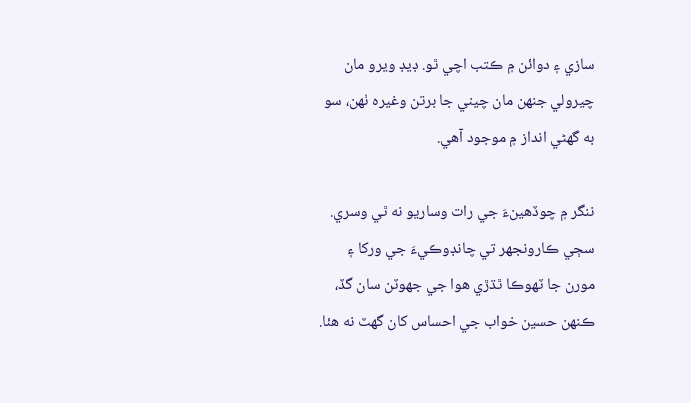سازي ۽ دوائن ۾ ڪتب اچي ٿو. ڊيڊ ويرو مان چيرولي جنھن مان چيني جا برتن وغيره ٺھن، سو به گهڻي انداز ۾ موجود آهي.

ننگر ۾ چوڏهينءَ جي رات وساريو نه ٿي وسري. سڄي ڪارونجهر تي چانڊوڪيءَ جي ورکا ۽ مورن جا ٽھوڪا ٿڌڙي هوا جي جهوٽن سان گڏ، ڪنھن حسين خواب جي احساس کان گهٽ نه هئا.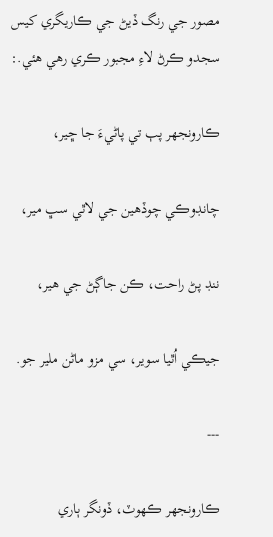مصور جي رنگ ڏيڻ جي ڪاريگري کيس سجدو ڪرڻ لاءِ مجبور ڪري رهي هئي.:

ڪارونجهر پٻ تي پاڻيءَ جا ڇير،

چانڊوڪي چوڏهين جي لاٿي سڀ مير،

ننڊ پڻ راحت، ڪن جاڳڻ جي هير،

جيڪي اُٿيا سوير، سي مزو ماڻن ملير جو.

---

ڪارونجهر ڪھوٽ، ڏونگر ٻاري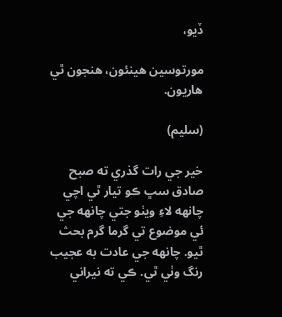ڏيو،

مورتوسين هينئون، هنجون ٿي هاريون.

(سليم)

خير جي رات گذري ته صبح صادق سڀ ڪو تيار ٿي اچي چانھه لاءِ ويٺو جتي چانھه جي ئي موضوع تي گرما گرم بحث ٿيو. چانھه جي عادت به عجيب رنگ وٺي ٿي. ڪي ته نيراني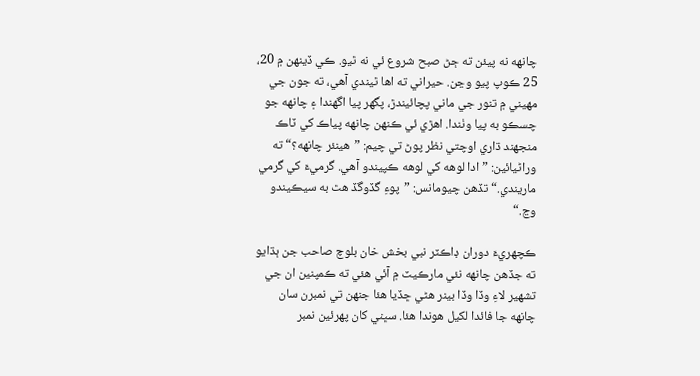چانھه نه پيئن ته ڄڻ صبح شروع ئي نه ٿيو. ڪي ڏينھن ۾ 20، 25 ڪوپ پيو وڃن. حيراني ته اها ٿيندي آهي، ته جون جي مھيني ۾ تنور جي ماني پچائيندڙ، پگهر پيا اگهندا ۽ چانھه جو چسڪو به پيا وٺندا. اهڙي ئي ڪنھن چانهه پياڪ کي ٽاڪ منجهند ڌاري اوچتي نظر پوڻ تي چيم: ”هينئر چانھه؟“ ته وراڻيائين: ”ادا لوهه کي لوهه ڪپيندو آهي. گرميءَ کي گرمي  ماريندي.“ تڏهن چيومانس: ”پوءِ گڏوگڏ هٿ به سيڪيندو وڃ.“

ڪچھريءَ دوران ڊاڪٽر نبي بخش خان بلوچ صاحب جن ٻڌايو ته جڏهن چانھه نئي مارڪيٽ ۾ آئي هئي ته ڪمپنين ان جي تشھير لاءِ وڏا وڏا بينر هڻي ڇڏيا هئا جنھن تي نمبرن سان چانھه جا فائدا لکيل هوندا هئا. سڀني کان پھرئين نمبر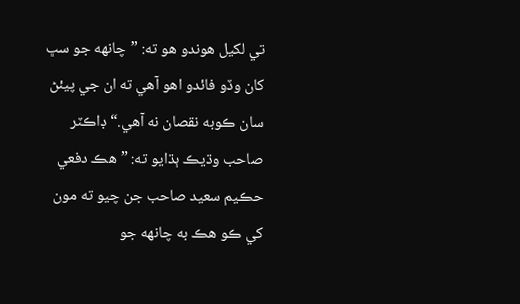تي لکيل هوندو هو ته: ”چانھه جو سڀ کان وڏو فائدو اهو آهي ته ان جي پيئڻ سان ڪوبه نقصان نه آهي.“ ڊاڪٽر صاحب وڌيڪ ٻڌايو ته: ”هڪ دفعي حڪيم سعيد صاحب جن چيو ته مون کي ڪو هڪ به چانھه جو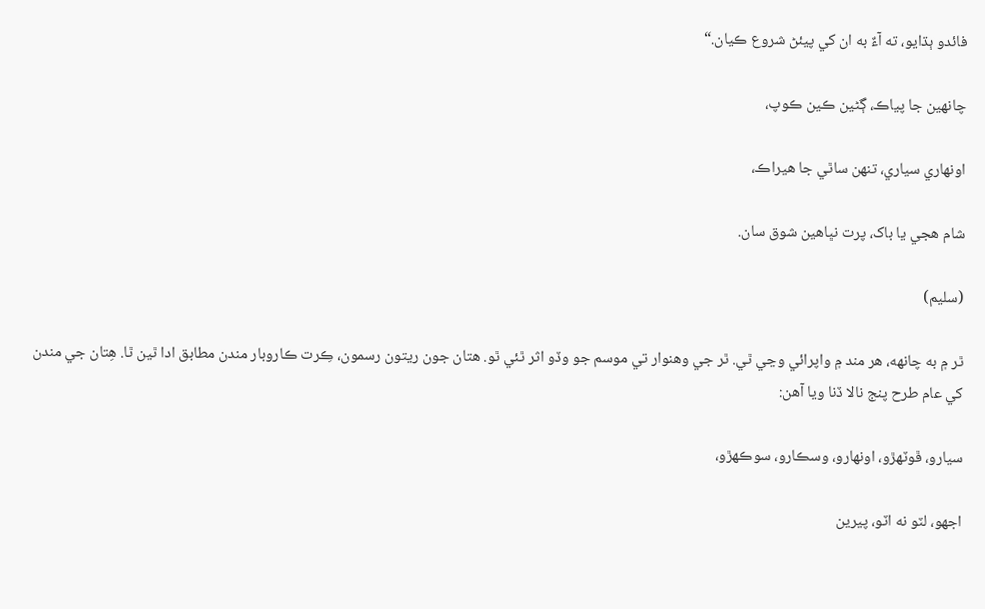فائدو ٻڌايو، ته آءٌ به ان کي پيئڻ شروع ڪيان.“

چانھين جا پياڪ، ڳڻين ڪين ڪوپ،

اونھاري سياري، تنھن ساٿي جا هيراڪ،

شام هجي يا باک، پرت نڀاهين شوق سان.

(سليم)

ٿر ۾ به چانھه، هر مند ۾ واپرائي وڃي ٿي. ٿر جي وهنوار تي موسم جو وڏو اثر ٿئي ٿو. هتان جون ريتون رسمون، ڪِرت ڪاروبار مندن مطابق ادا ٿين ٿا. هِتان جي مندن کي عام طرح پنج نالا ڏنا ويا آهن:

سيارو، ڦوٽھڙو، اونھارو، وسڪارو، سوڪھڙو،

اجهو، لٽو نه اٽو، پيرين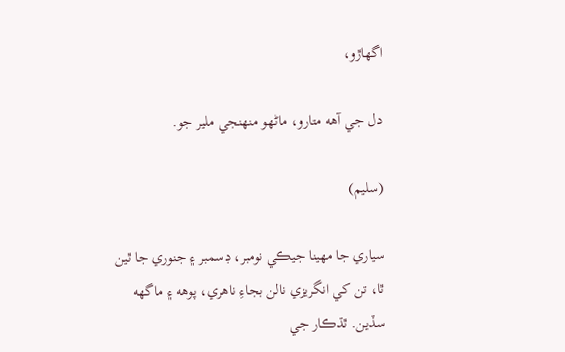اگهاڙو،

دل جي آهه متارو، ماڻھو منھنجي ملير جو.

(سليم)

سياري جا مھينا جيڪي نومبر، ڊسمبر ۽ جنوري جا ٿين ٿا، تن کي انگريزي نالن بجاءِ ناهري، پوهه ۽ ماگهه سڏين. ٿڌڪار جي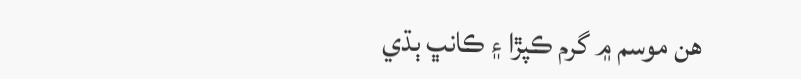هن موسم ۾ گرم ڪپڙا ۽ ڪانڀ ٻڌي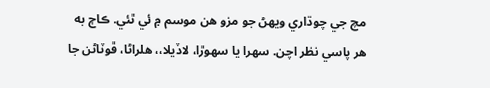مچ جي چوڌاري ويھڻ جو مزو هن موسم ۾ ئي ٿئي. ڪاڄ به هر پاسي نظر اچن. سھرا يا سھوڙا، لاڏيلا،، هلراڻا، ڦوٽاڻن جا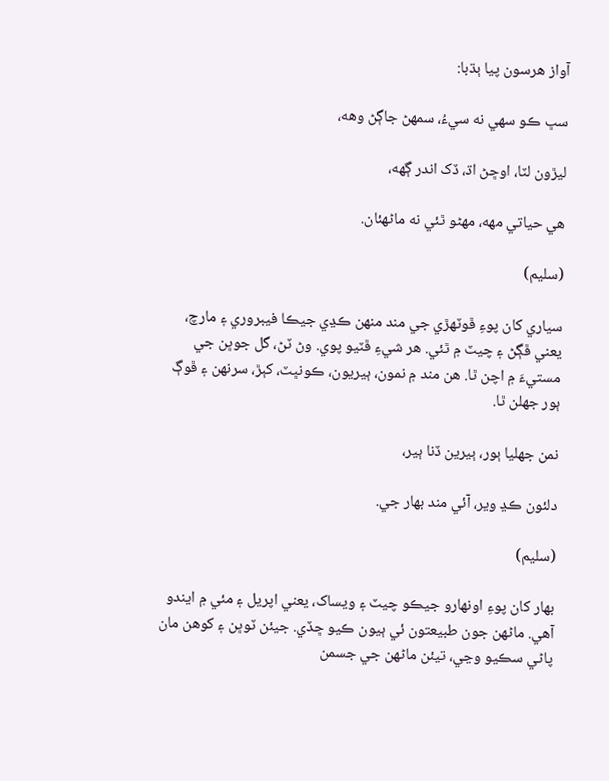آواز هرسون پيا ٻڌبا:

سڀ ڪو سھي نه سيءُ، سمھڻ جاڳڻ وهه،

ليڙون لٽا، اوڇڻ اڌ، ڏک اندر ڳھه،

هي حياتي مھه، مھڻو ٿئي نه ماڻھئان.

(سليم)

سياري کان پوءِ ڦوٽھڙي جي مند منھن ڪڍي جيڪا فيبروري ۽ مارچ، يعني ڦڳڻ ۽ چيٽ ۾ ٿئي. هر شيءِ ڦٽيو پوي. وڻ ٽڻ، گل جوڀن جي مستيءَ ۾ اچن ٿا. هن مند ۾ نمون، ٻيريون، ڪونڀٽ، کٻڙ، سرنھن ۽ ڦوڳ ٻور جهلن ٿا.

نمن جهليا ٻور، ٻيرين ڏنا ٻير،

دلئون ڪڍ وير، آئي مند بھار جي.

(سليم)

بھار کان پوءِ اونھارو جيڪو چيٽ ۽ ويساک، يعني اپريل ۽ مئي ۾ ايندو آهي. ماڻھن جون طبيعتون ئي ٻيون ڪيو ڇڏي. جيئن ٽوڀن ۽ کوهن مان پاڻي سڪيو وڃي، تيئن ماڻھن جي جسمن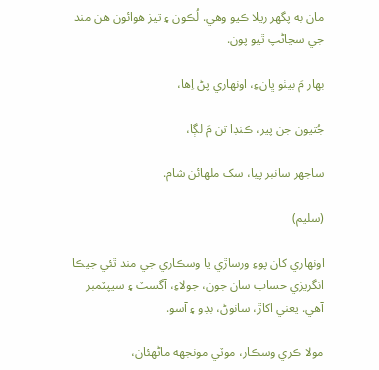مان به پگهر ريلا ڪيو وهي. لُڪون ۽ تيز هوائون هن مند جي سڃاڻپ ٿيو پون.

بھار مَ بيٺو ڀانءِ، اونھاري پڻ اِها،

جُتيون جن پير، ڪنڊا تن مَ لڳا،

ساجهر سانبر پيا، سک ملھائن شام.

(سليم)

اونھاري کان پوءِ ورساڙي يا وسڪاري جي مند ٿئي جيڪا انگريزي حساب سان جون، جولاءِ، آگسٽ ۽ سيپٽمبر آهي. يعني اکاڙ، سانوڻ، بڊو ۽ آسو.

مولا ڪري وسڪار، موٽي مونجهه ماڻھئان،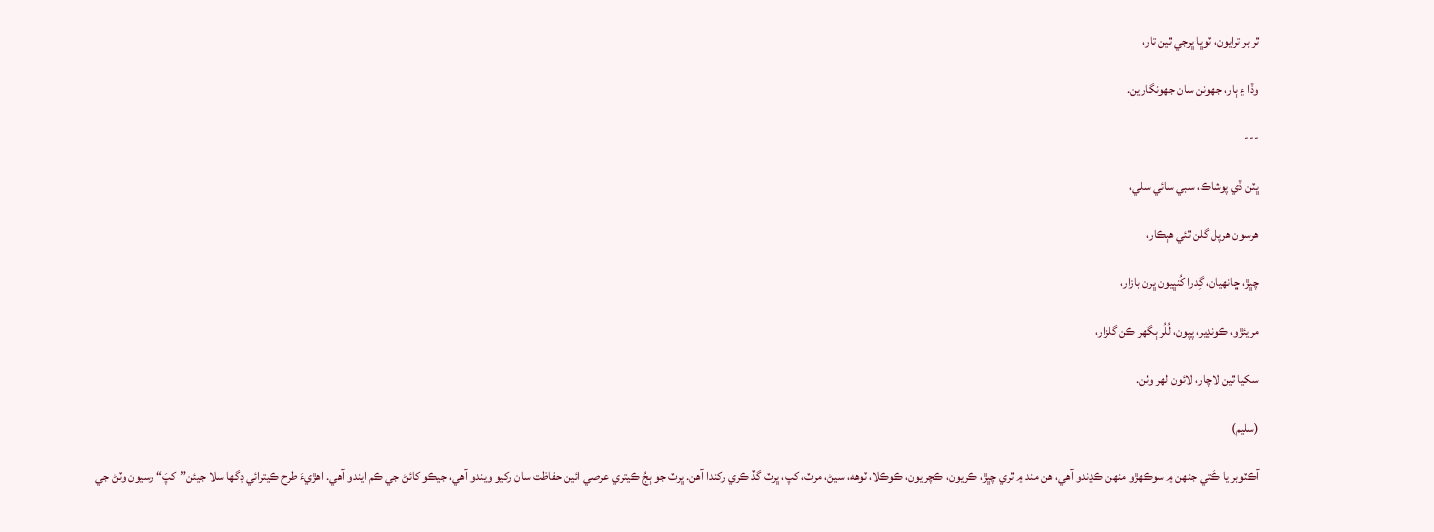ٿر بر ترايون، ٽوڀا ڀرجي ٿين تار،

وڏا ۽ ٻار، جهونن سان جهونگارين.

---

ڀٽن ڏي پوشاڪ، سبي سائي سلي،

هرسون هرپل گلن ٿئي هٻڪار،

چڀڙ، ڇانھيان، گِدرا کُنڀيون ڀرن بازار،

مريئڙو، ڪونڍير، پپون، لُلُر ٻگهر ڪن گلزار،

سکيا ٿين لاچار، لائون لھر وٺن.

(سليم)

آڪٽوبر يا ڪَتي جنھن ۾ سوڪھڙو منھن ڪڍندو آهي، هن مند ۾ ٿري چڀڙ، ڪريون، ڪچريون، ڪوڪلا، ٽوهه، سيڻ، مرٽ، کپ، ڀرٽ گڏ ڪري رکندا آهن. ڀرٽ جو ٻجُ ڪيتري عرصي ائين حفاظت سان رکيو ويندو آهي، جيڪو کائڻ جي ڪم ايندو آهي. اهڙيءَ طرح ڪيترائي ڊگها سلا جيئن”کپَ“ رسيون وٽڻ جي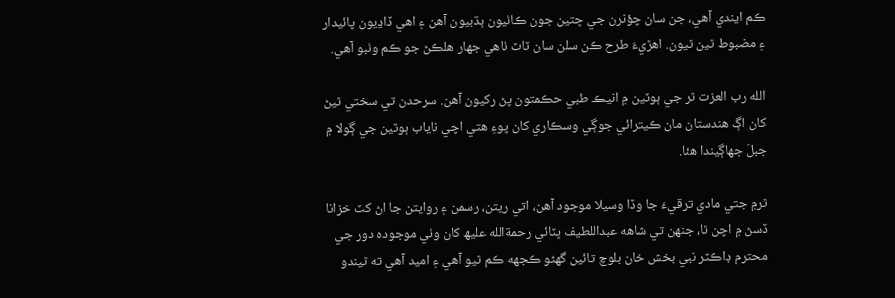ڪم ايندي آهي، جن سان چؤنرن جي ڇتين جون ڪاٺيون ٻڌبيون آهن ۽ اهي ڏاڍيون پائيدار ۽ مضبوط ٿين ٿيون. اهڙيءَ طرح ڪن سلن سان ٽاٽ ٺاهي جهار هلڪڻ جو ڪم وٺبو آهي.

الله رب العزت ٿر جي ٻوٽين ۾ انيڪ طبي حڪمتون پڻ رکيون آهن. سرحدن تي سختي ٿيڻ کان اڳ هندستان مان ڪيترائي جوڳي وسڪاري کان پوءِ هتي اچي ناياب ٻوٽين جي ڳولا ۾ جبلَ جهاڳيندا هئا.

ٿر۾ جتي مادي ترقيءَ جا وڏا وسيلا موجود آهن، اتي ريتن، رسمن ۽ روايتن جا اڻ کٽ خزانا ڏسڻ ۾ اچن ٿا، جنھن تي شاهه عبداللطيف ڀٽائي رحمةالله عليھ کان وٺي موجوده دور جي محترم ڊاڪٽر نبي بخش خان بلوچ تائين گهڻو ڪجهه ڪم ٿيو آهي ۽ اميد آهي ته ٿيندو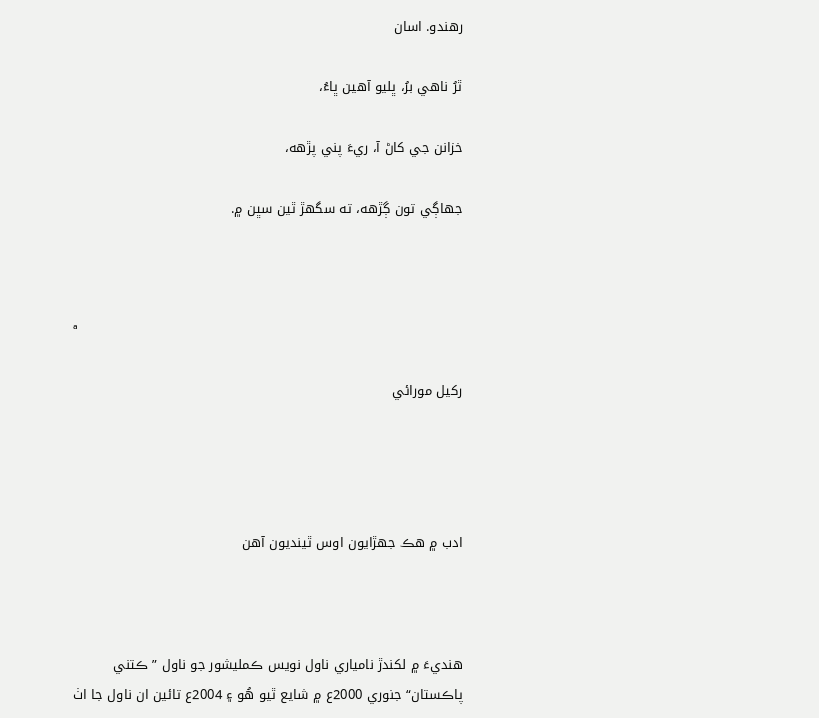رهندو. اسان

ٿرُ ناهي برُ، ڀليو آهين ڀاءُ،

خزانن جي کاڻ آ، ريءَ پني پڙهه،

جهاڳي تون ڳڙهه، ته سگهڙ ٿين سڀن ۾.



ª

رکيل مورائي




ادب ۾ هڪ جھڙايون اوس ٿينديون آهن



هنديءَ ۾ لکندڙ نامياري ناول نويس ڪمليشور جو ناول ”ڪتني پاڪستان“ جنوري 2000ع ۾ شايع ٿيو هُو ۽ 2004ع تائين ان ناول جا اٺ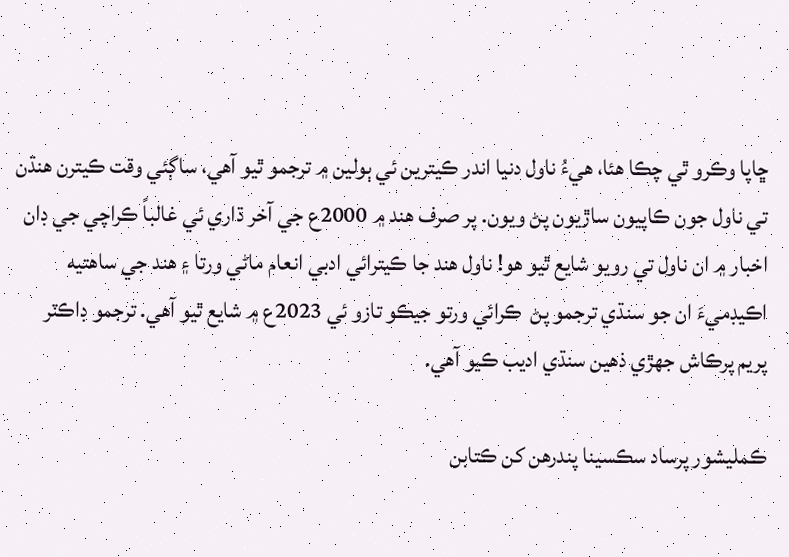ڇاپا وڪرو ٿي چڪا هئا، هيءُ ناول دنيا اندر ڪيترين ئي ٻولين ۾ ترجمو ٿيو آهي، ساڳئي وقت ڪيترن هنڌن تي ناول جون ڪاپيون ساڙيون پڻ ويون. پر صرف هند ۾ 2000ع جي آخر ڌاري ئي غالباً ڪراچي جي ڊان اخبار ۾ ان ناول تي رويو شايع ٿيو هو! ناول هند جا ڪيترائي ادبي انعام ماڻي ورتا ۽ هند جي ساهتيه اڪيڊميءَ ان جو سنڌي ترجمو پڻ  ڪرائي ورتو جيڪو تازو ئي 2023ع ۾ شايع ٿيو آهي. ترجمو ڊاڪٽر پريم پرڪاش جھڙي ذهين سنڌي اديب ڪيو آهي.

ڪمليشور پرساد سڪسينا پندرهن کن ڪتابن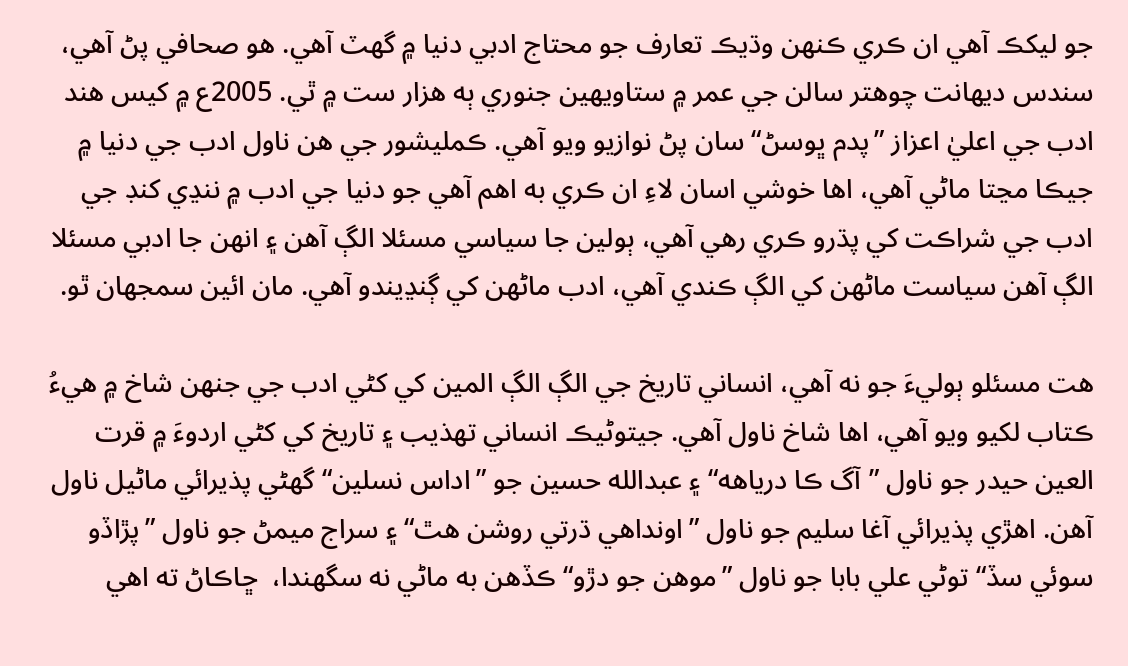جو ليکڪ آهي ان ڪري ڪنھن وڌيڪ تعارف جو محتاج ادبي دنيا ۾ گهٽ آهي. هو صحافي پڻ آهي، سندس ديھانت چوهتر سالن جي عمر ۾ ستاويھين جنوري ٻه هزار ست ۾ ٿي. 2005ع ۾ کيس هند ادب جي اعليٰ اعزاز ”پدم ڀوسڻ“ سان پڻ نوازيو ويو آهي. ڪمليشور جي هن ناول ادب جي دنيا ۾ جيڪا مڃتا ماڻي آهي، اها خوشي اسان لاءِ ان ڪري به اهم آهي جو دنيا جي ادب ۾ ننڍي کنڊ جي ادب جي شراڪت کي پڌرو ڪري رهي آهي، ٻولين جا سياسي مسئلا الڳ آهن ۽ انھن جا ادبي مسئلا الڳ آهن سياست ماڻھن کي الڳ ڪندي آهي، ادب ماڻھن کي ڳنڍيندو آهي. مان ائين سمجهان ٿو.

هت مسئلو ٻوليءَ جو نه آهي، انساني تاريخ جي الڳ الڳ المين کي کڻي ادب جي جنھن شاخ ۾ هيءُ ڪتاب لکيو ويو آهي، اها شاخ ناول آهي. جيتوڻيڪ انساني تھذيب ۽ تاريخ کي کڻي اردوءَ ۾ قرت العين حيدر جو ناول ”آگ ڪا درياهه“ ۽ عبدالله حسين جو ”اداس نسلين“ گهڻي پذيرائي ماڻيل ناول آهن. اهڙي پذيرائي آغا سليم جو ناول ”اونداهي ڌرتي روشن هٿ“ ۽ سراج ميمڻ جو ناول ”پڙاڏو سوئي سڏ“ توڻي علي بابا جو ناول ”موهن جو دڙو“ ڪڏهن به ماڻي نه سگهندا،  ڇاڪاڻ ته اهي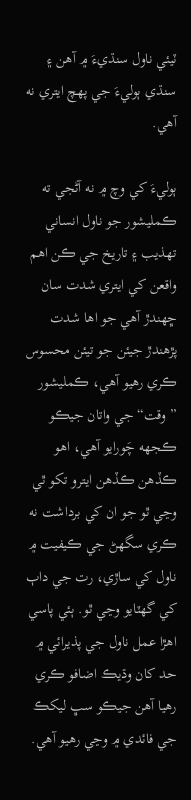ٽيئي ناول سنڌيءَ ۾ آهن ۽ سنڌي ٻوليءَ جي پهچ ايتري نه آهي.

ٻوليءَ کي وچ ۾ نه آڻجي ته ڪمليشور جو ناول انساني تھذيب ۽ تاريخ جي ڪن اهم واقعن کي ايتري شدت سان ڇهندڙ آهي جو اها شدت پڙهندڙ جيئن جو تيئن محسوس ڪري رهيو آهي، ڪمليشور ”وقت“ جي واتان جيڪو ڪجهه چَورايو آهي، اهو ڪڏهن ڪڏهن ايترو تکو ٿي وڃي ٿو جو ان کي برداشت نه ڪري سگهڻ جي ڪيفيت ۾ ناول کي ساڙي، رت جي داٻ کي گهٽايو وڃي ٿو. ٻئي پاسي اهڙا عمل ناول جي پذيرائي ۾ حد کان وڌيڪ اضافو ڪري رهيا آهن جيڪو سڀ ليکڪ جي فائدي ۾ وڃي رهيو آهي.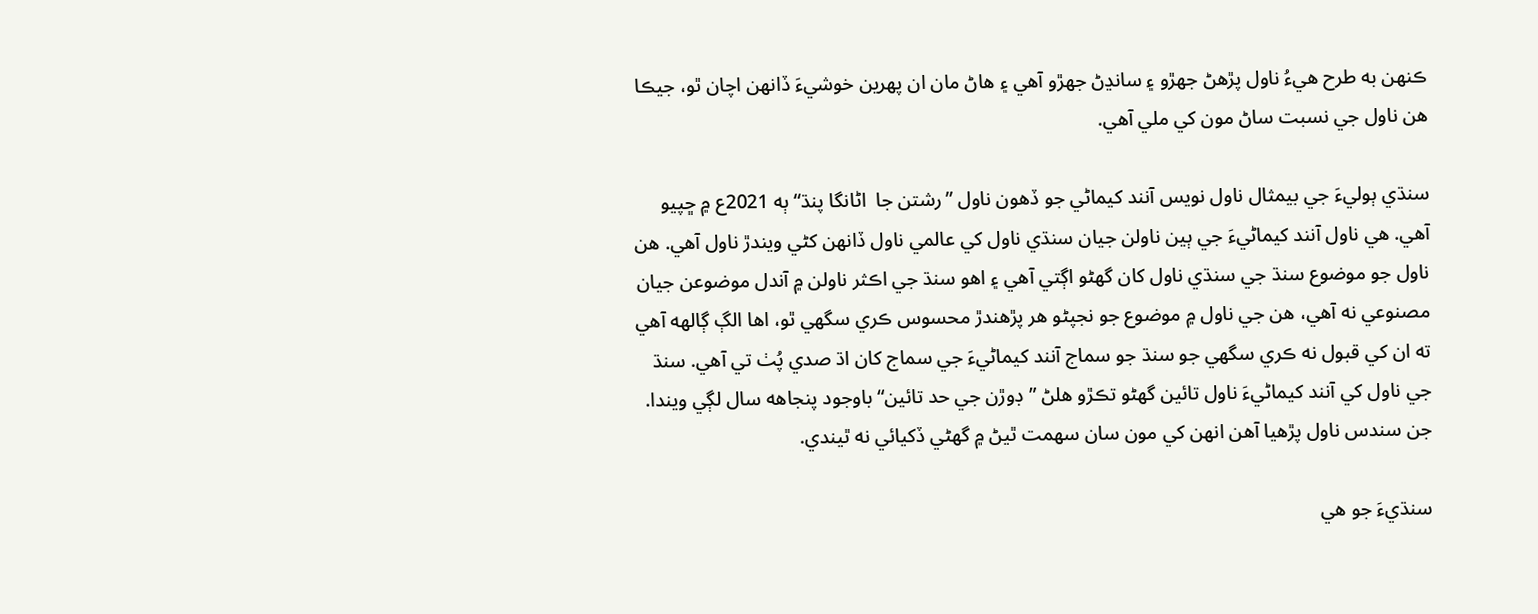ڪنھن به طرح هيءُ ناول پڙهڻ جھڙو ۽ سانڍڻ جھڙو آهي ۽ هاڻ مان ان پهرين خوشيءَ ڏانھن اچان ٿو، جيڪا هن ناول جي نسبت ساڻ مون کي ملي آهي.

سنڌي ٻوليءَ جي بيمثال ناول نويس آنند کيماڻي جو ڏهون ناول ”رشتن جا  اڻانگا پنڌ“ ٻه 2021ع ۾ ڇپيو آهي. هي ناول آنند کيماڻيءَ جي ٻين ناولن جيان سنڌي ناول کي عالمي ناول ڏانھن کڻي ويندڙ ناول آهي. هن ناول جو موضوع سنڌ جي سنڌي ناول کان گهڻو اڳتي آهي ۽ اهو سنڌ جي اڪثر ناولن ۾ آندل موضوعن جيان مصنوعي نه آهي، هن جي ناول ۾ موضوع جو نجپڻو هر پڙهندڙ محسوس ڪري سگهي ٿو، اها الڳ ڳالھه آهي ته ان کي قبول نه ڪري سگهي جو سنڌ جو سماج آنند کيماڻيءَ جي سماج کان اڌ صدي پُٺ تي آهي. سنڌ جي ناول کي آنند کيماڻيءَ ناول تائين گهڻو تڪڙو هلڻ ”ڊوڙن جي حد تائين“ باوجود پنجاهه سال لڳي ويندا. جن سندس ناول پڙهيا آهن انھن کي مون سان سھمت ٿيڻ ۾ گهڻي ڏکيائي نه ٿيندي.

سنڌيءَ جو هي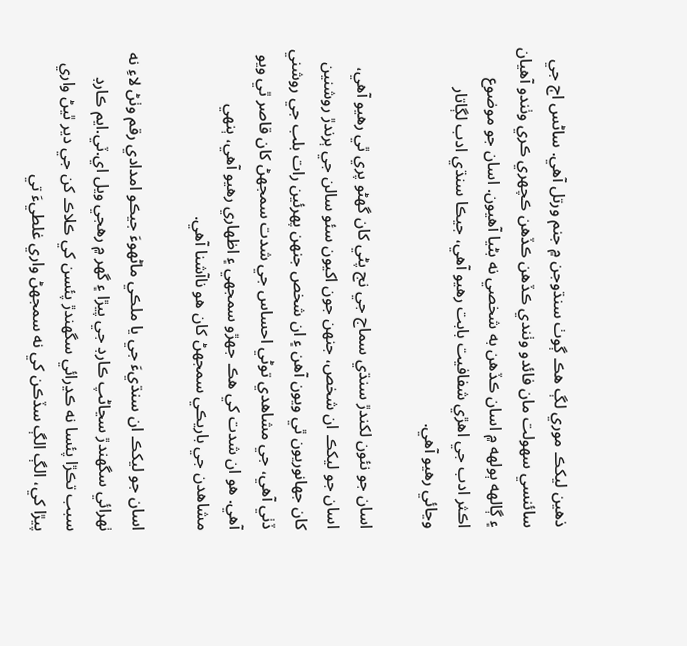ذهين ليکڪ موري لڳ هڪ ڳوٺ سنڌوجن ۾ جنم ورتل آهي. ساڻس اڄ جي سائنسي سھولت مان فائدو وٺندي ڪڏهن ڪڏهن ڪچهري ڪري وٺندو آهيان ۽ ڳالھه ٻولھه ۾ اسان ڪڏهن به شخصي نه بڻيا آهيون. اسان جو موضوع اڪثر ادب جي اهڙي شفافيت بابت رهيو آهي، جيڪا سنڌي ادب لڳاتار وڃائي رهيو آهي.

اسان جو نئون لکندڙ سنڌي سماج جي نج پڻي کان گهڻو پري ٿي رهيو آهي، اسان جو ليکڪ ان شخص، جنھن جون اکيون سئو سالن جي ٻرندڙ روشنين کان جهانوريون ٿي ويون آهن ۽ ان شخص جنھن پهرئين رات بلب جي روشني ڏٺي آهي، جي مشاهدي توڻي احساس جي شدت سمجهڻ کان قاصر ٿي ويو آهي. هو ان شدت کي هڪ جھڙو سمجهي ۽ اظھاري رهيو آهي، ٻنھي مشاهدن جي باريڪي سمجهڻ کان هو ناآشنا آهي.

اسان جو ليکڪ ان سنڌيءَ جي يا ملڪي ماڻھوءَ جيڪو امدادي رقم وٺڻ لاءِ نه ٺھرائي سگهندڙ سڃاڻپ ڪارڊ جي پيڙا ۽ گهر ۾ رهجي ويل اي.ٽي.ايم ڪارڊ سبب تڪڙا پئسا نه ڪڍرائي سگهندڙ پئسن کي ڪلاڪ کن جي دير ٿيڻ واري پيڙا کي، الڳ الڳ سڏڪن کي نه سمجهڻ واري غلطيءَ تي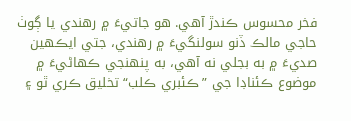فخر محسوس ڪندڙ آهي. هو جاتيءَ ۾ رهندي يا ڳوٺ حاجي مالڪ ڏنو سولنگيءَ ۾ رهندي، جتي ايڪھين صديءَ ۾ به بجلي نه آهي، به پنھنجي ڪھاڻيءَ ۾ موضوع ڪئناڊا جي ”ڪئبري ڪلب“ تخليق ڪري ٿو ۽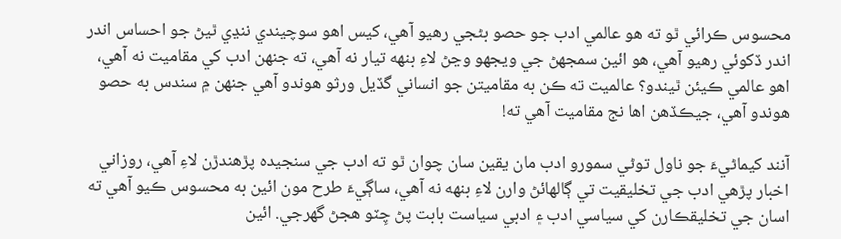محسوس ڪرائي ٿو ته هو عالمي ادب جو حصو بڻجي رهيو آهي، کيس اهو سوچيندي ننڍي ٿيڻ جو احساس اندر اندر ڏکوئي رهيو آهي، هو ائين سمجهڻ جي ويجهو وڃڻ لاءِ بنهه تيار نه آهي، ته جنھن ادب کي مقاميت نه آهي، اهو عالمي ڪيئن ٿيندو؟ عالميت ته ڪن به مقاميتن جو انساني گڏيل ورثو هوندو آهي جنھن ۾ سندس به حصو هوندو آهي، جيڪڏهن اها نج مقاميت آهي ته!

آنند کيماڻيءَ جو ناول توڻي سمورو ادب مان يقين سان چوان ٿو ته ادب جي سنجيده پڙهندڙن لاءِ آهي، روزاني اخبار پڙهي ادب جي تخليقيت تي ڳالھائڻ وارن لاءِ بنھه نه آهي، ساڳيءَ طرح مون ائين به محسوس ڪيو آهي ته اسان جي تخليقڪارن کي سياسي ادب ۽ ادبي سياست بابت پڻ چِٽو هجڻ گهرجي. ائين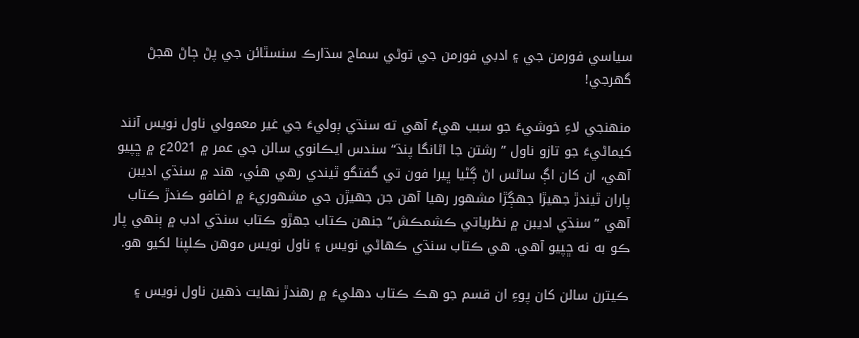سياسي فورمن جي ۽ ادبي فورمن جي توڻي سماج سڌارڪ سنسٿائن جي پڻ ڄاڻ هجڻ گهرجي!

منھنجي لاءِ خوشيءَ جو سبب هيءُ آهي ته سنڌي ٻوليءَ جي غير معمولي ناول نويس آنند کيماڻيءَ جو تازو ناول ” رشتن جا اڻانگا پنڌ“ سندس ايڪانوي سالن جي عمر ۾ 2021ع ۾ ڇپيو آهي، ان کان اڳ ساڻس اڻ ڳڻيا ڀيرا فون تي گفتگو ٿيندي رهي هئي، هند ۾ سنڌي اديبن پاران ٿيندڙ جهيڙا جهڳڙا مشھور رهيا آهن جن جهيڙن جي مشھوريءَ ۾ اضافو ڪندڙ ڪتاب آهي ”سنڌي اديبن ۾ نظرياتي ڪشمڪش“ جنھن ڪتاب جھڙو ڪتاب سنڌي ادب ۾ ٻنھي پار ڪو به نه ڇپيو آهي. هي ڪتاب سنڌي ڪھاڻي نويس ۽ ناول نويس موهن ڪلپنا لکيو هو.

ڪيترن سالن کان پوءِ ان قسم جو هڪ ڪتاب دهليءَ ۾ رهندڙ نھايت ذهين ناول نويس ۽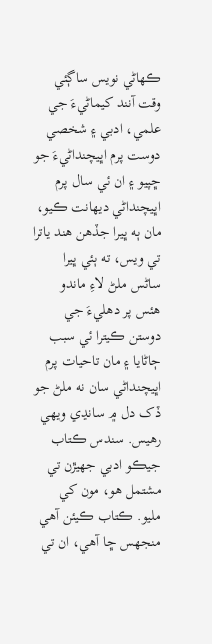ڪھاڻي نويس ساڳئي وقت آنند کيماڻيءَ جي علمي، ادبي ۽ شخصي دوست پرم اڀيچنداڻيءَ جو ڇپيو ۽ ان ئي سال پرم اڀيچنداڻي ديھانت ڪيو، مان ٻه ڀيرا جڏهن هند ياترا تي ويس، ته ٻئي ڀيرا ساڻس ملڻ لاءِ ماندو هئس پر دهليءَ جي دوستن ڪيترا ئي سبب ڄاڻايا ۽ مان تاحيات پرم اڀيچنداڻي سان نه ملڻ جو ڏک دل ۾ سانڍي ويھي رهيس. سندس ڪتاب جيڪو ادبي جهيڙن تي مشتمل هو، مون کي مليو. ڪتاب ڪيئن آهي منجهس ڇا آهي، ان تي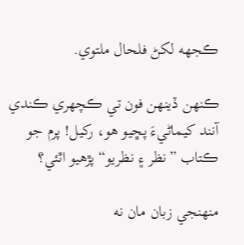ڪجهه لکڻ فلحال ملتوي.

ڪنھن ڏينھن فون تي ڪچھري ڪندي آنند کيماڻيءَ پڇيو هو، رکيل! پرم جو ڪتاب ”نظر ۽ نظريو“ پڙهيو اٿئي؟

منھنجي زبان مان نه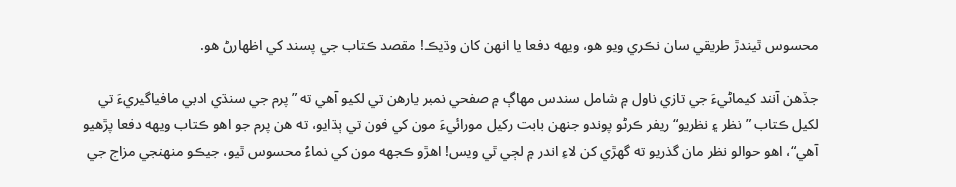محسوس ٿيندڙ طريقي سان نڪري ويو هو، ويھه دفعا يا انھن کان وڌيڪ! مقصد ڪتاب جي پسند کي اظھارڻ هو.

جڏهن آنند کيماڻيءَ جي تازي ناول ۾ شامل سندس مھاڳ ۾ صفحي نمبر يارهن تي لکيو آهي ته ”پرم جي سنڌي ادبي مافياگيريءَ تي لکيل ڪتاب ”نظر ۽ نظريو“ ريفر ڪرڻو پوندو جنھن بابت رکيل مورائيءَ مون کي فون تي ٻڌايو، ته هن پرم جو اهو ڪتاب ويهه دفعا پڙهيو آهي“، اهو حوالو نظر مان گذريو ته گهڙي کن لاءِ اندر ۾ لڄي ٿي ويس! اهڙو ڪجهه مون کي نماءُ محسوس ٿيو، جيڪو منھنجي مزاج جي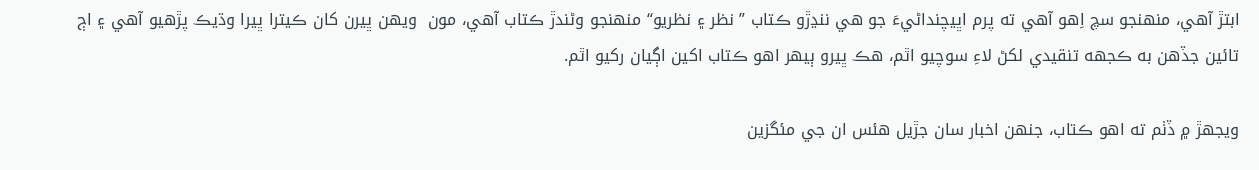ابتڙ آهي، منھنجو سچ اِهو آهي ته پرم اڀيچنداڻيءَ جو هي ننڍڙو ڪتاب ” نظر ۽ نظريو“ منھنجو وڻندڙ ڪتاب آهي، مون  ويهن ڀيرن کان ڪيترا ڀيرا وڌيڪ پڙهيو آهي ۽ اڄ تائين جڏهن به ڪجهه تنقيدي لکڻ لاءِ سوچيو اٿم، هڪ ڀيرو ٻيهر اهو ڪتاب اکين اڳيان رکيو اٿم.

ويجھڙ ۾ ڏٺم ته اهو ڪتاب، جنھن اخبار سان جڙيل هئس ان جي مئگزين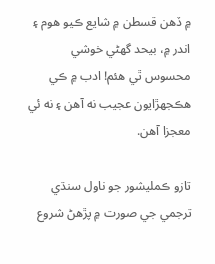۾ ڏهن قسطن ۾ شايع ڪيو هوم ۽ اندر ۾، بيحد گهڻي خوشي محسوس ٿي هئم! ادب ۾ ڪي هڪجھڙايون عجيب نه آهن ۽ نه ئي معجزا آهن.

تازو ڪمليشور جو ناول سنڌي ترجمي جي صورت ۾ پڙهڻ شروع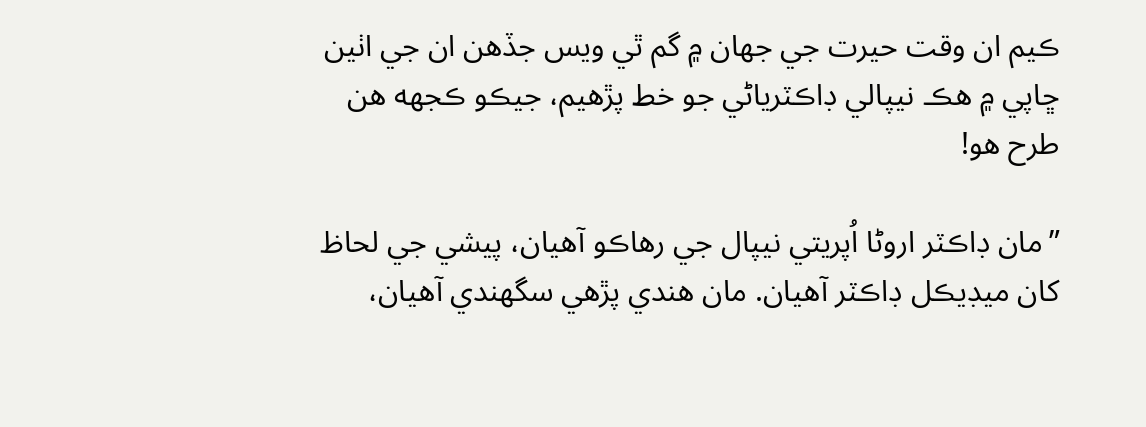ڪيم ان وقت حيرت جي جهان ۾ گم ٿي ويس جڏهن ان جي اٺين ڇاپي ۾ هڪ نيپالي ڊاڪٽرياڻي جو خط پڙهيم، جيڪو ڪجهه هن طرح هو!

”مان ڊاڪٽر اروڻا اُپريتي نيپال جي رهاڪو آهيان، پيشي جي لحاظ کان ميڊيڪل ڊاڪٽر آهيان. مان هندي پڙهي سگهندي آهيان،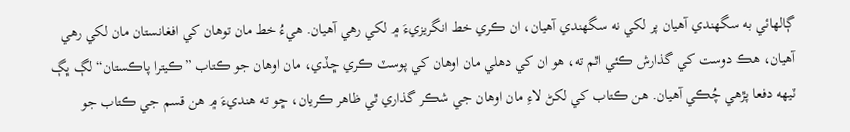ڳالھائي به سگهندي آهيان پر لکي نه سگهندي آهيان، ان ڪري خط انگريزيءَ ۾ لکي رهي آهيان. هيءُ خط مان توهان کي افغانستان مان لکي رهي آهيان، هڪ دوست کي گذارش ڪئي اٿم ته، هو ان کي دهلي مان اوهان کي پوسٽ ڪري ڇڏي، مان اوهان جو ڪتاب ”ڪيترا پاڪستان“ لڳ ڀڳ ٽيھه دفعا پڙهي چُڪي آهيان. هن ڪتاب کي لکڻ لاءِ مان اوهان جي شڪر گذاري ٿي ظاهر ڪريان، ڇو ته هنديءَ ۾ هن قسم جي ڪتاب جو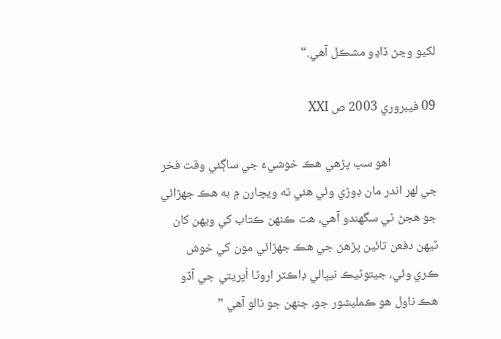لکيو وڃڻ ڏاڍو مشڪل آهي.“

09 فيبروري 2003 ص XXI

                اهو سڀ پڙهي هڪ خوشيءَ جي ساڳئي وقت فخر جي لھر اندر مان ڊوڙي وئي هئي ته ويچارن ۾ به هڪ جھڙائي جو هجڻ ٿي سگهندو آهي، هت ڪنھن ڪتاب کي ويھن کان ٽيھن دفعن تائين پڙهڻ جي هڪ جھڙائي مون کي خوش ڪري وئي، جيتوڻيڪ نيپالي ڊاڪٽر اروڻا اُپريتي جي آڏو هڪ ناول هو ڪمليشور جو، جنھن جو نالو آهي ”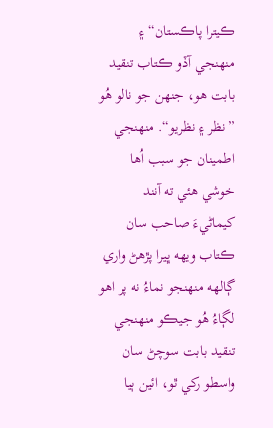ڪيترا پاڪستان“ ۽ منھنجي آڏو ڪتاب تنقيد بابت هو، جنھن جو نالو هُو ”نظر ۽ نظريو“. منھنجي اطمينان جو سبب اُها خوشي هئي ته آنند کيماڻيءَ صاحب سان ڪتاب ويھه ڀيرا پڙهڻ واري ڳالھه منھنجو نماءُ نه پر اهو لڳاءُ هُو جيڪو منھنجي تنقيد بابت سوچڻ سان واسطو رکي ٿو، ائين ٻيا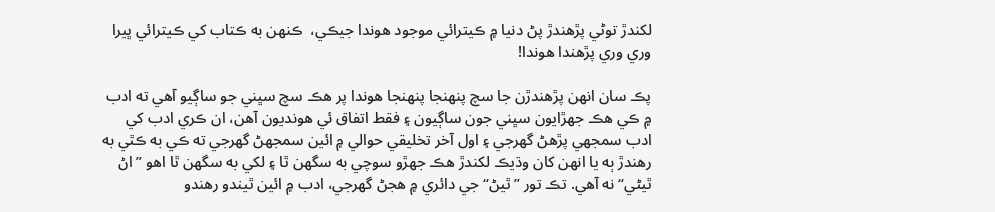لکندڙ توڻي پڙهندڙ پڻ دنيا ۾ ڪيترائي موجود هوندا جيڪي،  ڪنھن به ڪتاب کي ڪيترائي ڀيرا وري وري پڙهندا هوندا!

پڪ سان انھن پڙهندڙن جا سچ پنھنجا پنھنجا هوندا پر هڪ سچ سڀني جو ساڳيو آهي ته ادب ۾ ڪي هڪ جھڙايون سڀني جون ساڳيون ۽ فقط اتفاق ئي هونديون آهن، ان ڪري ادب کي ادب سمجهي پڙهڻ گهرجي ۽ اول آخر تخليقي حوالي ۾ ائين سمجهڻ گهرجي ته ڪي به ڪٿي به رهندڙ ٻه يا انھن کان وڌيڪ لکندڙ هڪ جھڙو سوچي به سگهن ٿا ۽ لکي به سگهن ٿا اهو ”اڻ ٿيڻي“ نه آهي. تڪ تور ”ٿيڻ“ جي دائري ۾ هجڻ گهرجي، ادب ۾ ائين ٿيندو رهندو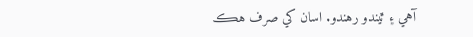آهي ۽ ٿيندو رهندو. اسان کي صرف هڪ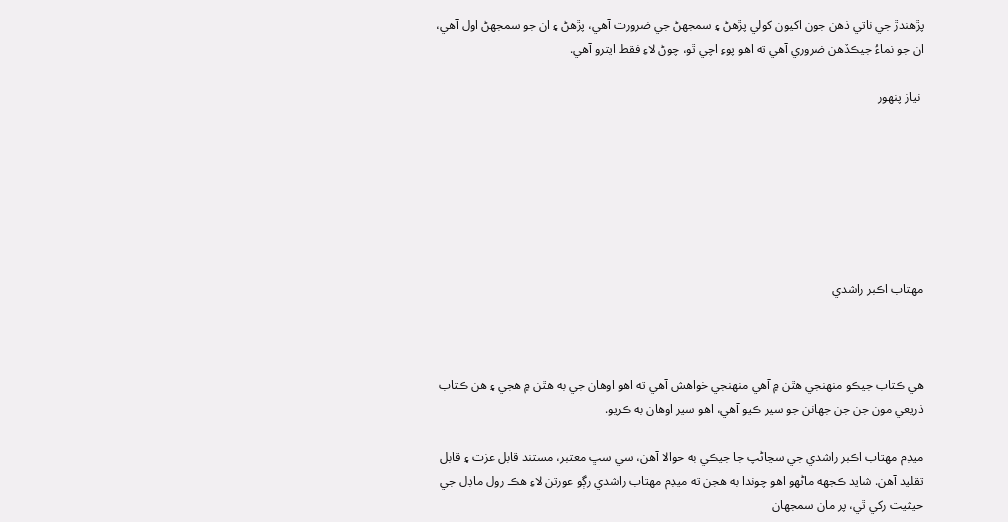پڙهندڙ جي ناتي ذهن جون اکيون کولي پڙهڻ ۽ سمجهڻ جي ضرورت آهي، پڙهڻ ۽ ان جو سمجهڻ اول آهي، ان جو نماءُ جيڪڏهن ضروري آهي ته اهو پوءِ اچي ٿو، چوڻ لاءِ فقط ايترو آهي.

 نياز پنهور







مهتاب اڪبر راشدي



هي ڪتاب جيڪو منھنجي هٿن ۾ آهي منھنجي خواھش آهي ته اهو اوهان جي به هٿن ۾ هجي ۽ هن ڪتاب ذريعي مون جن جن جھانن جو سير ڪيو آهي، اهو سير اوهان به ڪريو.

ميڊم مھتاب اڪبر راشدي جي سڃاڻپ جا جيڪي به حوالا آهن، سي سڀ معتبر، مستند قابل عزت ۽ قابل تقليد آهن. شايد ڪجهه ماڻھو اهو چوندا به هجن ته ميڊم مھتاب راشدي رڳو عورتن لاءِ هڪ رول ماڊل جي حيثيت رکي ٿي، پر مان سمجھان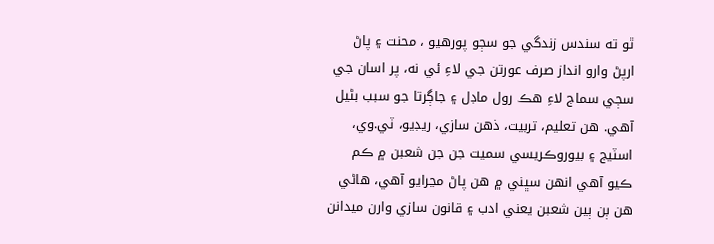ٿو ته سندس زندگي جو سڄو پورهيو ، محنت ۽ پاڻ ارپڻ وارو انداز صرف عورتن جي لاءِ ئي نه، پر اسان جي سڄي سماج لاءِ هڪ رول ماڊل ۽ جاڳرتا جو سبب بڻيل آهي. هن تعليم، تربيت، ذهن سازي، ريڊيو، ٽي.وي، اسٽيج ۽ بيوروڪريسي سميت جن جن شعبن ۾ ڪم ڪيو آهي انھن سڀني ۾ هن پاڻ مڃرايو آهي، هاڻي هن ٻن ٻين شعبن يعني ادب ۽ قانون سازي وارن ميدانن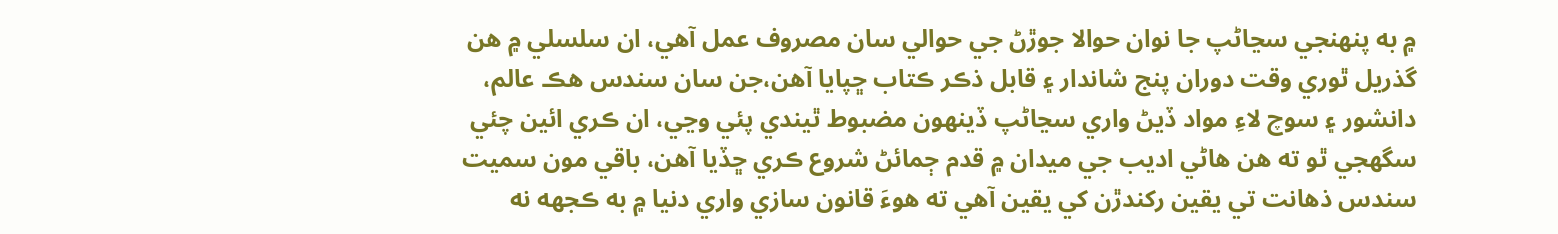۾ به پنھنجي سڃاڻپ جا نوان حوالا جوڙڻ جي حوالي سان مصروف عمل آهي، ان سلسلي ۾ هن گذريل ٿوري وقت دوران پنج شاندار ۽ قابل ذڪر ڪتاب ڇپايا آهن،جن سان سندس هڪ عالم، دانشور ۽ سوچ لاءِ مواد ڏيڻ واري سڃاڻپ ڏينھون مضبوط ٿيندي پئي وڃي، ان ڪري ائين چئي سگهجي ٿو ته هن هاڻي اديب جي ميدان ۾ قدم ڄمائڻ شروع ڪري ڇڏيا آهن، باقي مون سميت سندس ذهانت تي يقين رکندڙن کي يقين آهي ته هوءَ قانون سازي واري دنيا ۾ به ڪجهه نه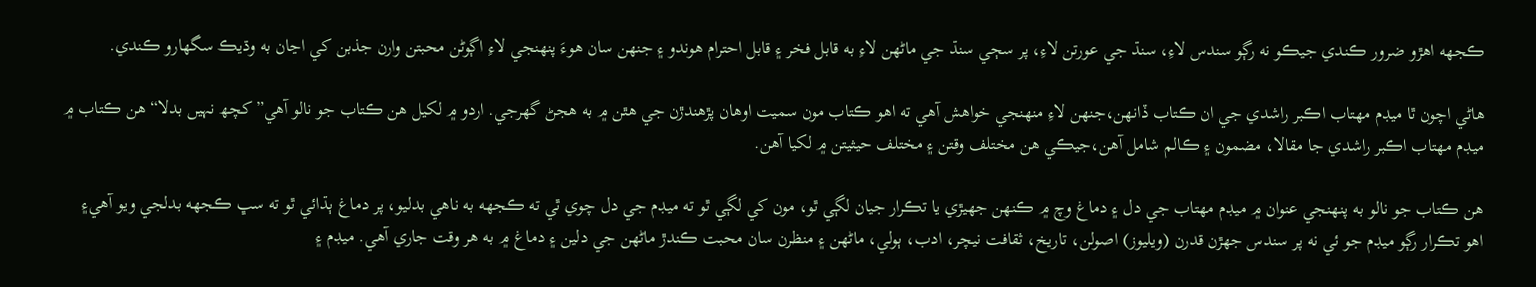ڪجهه اهڙو ضرور ڪندي جيڪو نه رڳو سندس لاءِ، سنڌ جي عورتن لاءِ، پر سڄي سنڌ جي ماڻھن لاءِ به قابل فخر ۽ قابل احترام هوندو ۽ جنھن سان هوءَ پنھنجي لاءِ اڳوڻن محبتن وارن جذبن کي اڃان به وڌيڪ سگهارو ڪندي.

هاڻي اچون ٿا ميڊم مھتاب اڪبر راشدي جي ان ڪتاب ڏانھن،جنھن لاءِ منھنجي خواھش آهي ته اھو ڪتاب مون سميت اوهان پڙهندڙن جي هٿن ۾ به هجڻ گهرجي. اردو ۾ لکيل هن ڪتاب جو نالو آهي”کچھ نہیں بدلا“ هن ڪتاب ۾ ميڊم مھتاب اڪبر راشدي جا مقالا، مضمون ۽ ڪالم شامل آهن،جيڪي هن مختلف وقتن ۽ مختلف حيثيتن ۾ لکيا آهن.

هن ڪتاب جو نالو به پنھنجي عنوان ۾ ميڊم مھتاب جي دل ۽ دماغ وچ ۾ ڪنھن جهيڙي يا تڪرار جيان لڳي ٿو، مون کي لڳي ٿو ته ميڊم جي دل چوي ٿي ته ڪجهه به ناهي بدليو، پر دماغ ٻڌائي ٿو ته سڀ ڪجهه بدلجي ويو آهي۽ اهو تڪرار رڳو ميڊم جو ئي نه پر سندس جهڙن قدرن (ويليوز) اصولن، تاريخ، ثقافت نيچر، ادب، ٻولي، ماڻھن ۽ منظرن سان محبت ڪندڙ ماڻھن جي دلين ۽ دماغ ۾ به هر وقت جاري آهي. ميڊم ۽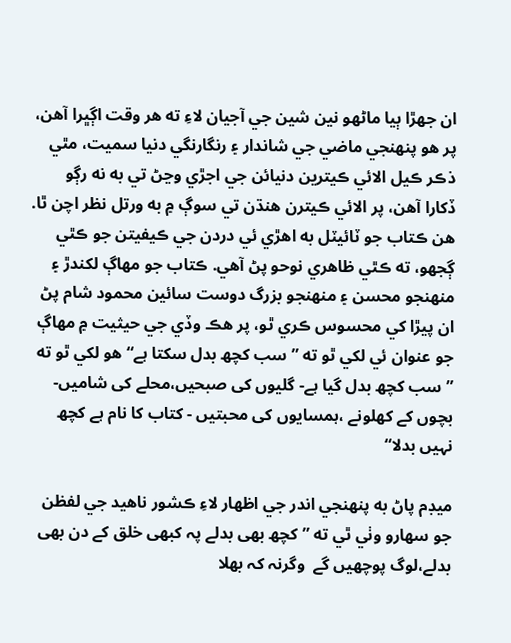ان جھڙا ٻيا ماڻھو نين شين جي آجيان لاءِ ته هر وقت اڳڀرا آهن، پر هو پنھنجي ماضي جي شاندار ۽ رنگارنگي دنيا سميت، مٿي ذڪر ڪيل الائي ڪيترين دنيائن جي اجڙي وڃڻ تي به نه رڳو ڏکارا آهن، پر الائي ڪيترن هنڌن تي سوڳ ۾ به ورتل نظر اچن ٿا. هن ڪتاب جو ٽائيٽل به اهڙي ئي دردن جي ڪيفيتن جو ڪٿي ڳجهو، ته ڪٿي ظاهري نوحو پڻ آهي. ڪتاب جو مھاڳ لکندڙ ۽ منھنجو محسن ۽ منھنجو بزرگ دوست سائين محمود شام پڻ ان پيڙا کي محسوس ڪري ٿو، پر هڪ وڏي جي حيثيت ۾ مھاڳ جو عنوان ئي لکي ٿو ته ”سب کچھ بدل سکتا ہے“ هو لکي ٿو ته ” سب کچھ بدل گیا ہے- گلیوں کی صبحیں،محلے کی شامیں- بچوں کے کھلونے ،ہمسایوں کی محبتیں - کتاب کا نام ہے کچھ نہیں بدلا“

ميڊم پاڻ به پنھنجي اندر جي اظھار لاءِ ڪشور ناهيد جي لفظن جو سھارو وٺي ٿي ته ”کچھ بھی بدلے پہ کبھی خلق کے دن بھی بدلے،لوگ پوچھیں گے  وگرنہ کہ بھلا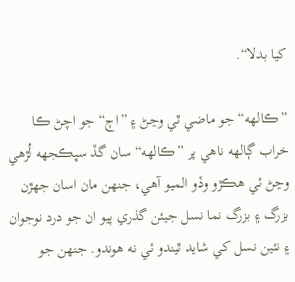کیا بدلا“.

”ڪالھه“ جو ماضي ٿي وڃڻ ۽ ”اڄ“ جو اچڻ ڪا خراب ڳالھه ناهي پر ”ڪالھه“ سان گڏ سڀڪجهه لُڙهي وڃڻ ئي هڪڙو وڏو الميو آهي، جنھن مان اسان جھڙن بزرگ ۽ بزرگ نما نسل جيئن گذري پيو ان جو درد نوجوان ۽ نئين نسل کي شايد ٿيندو ئي نه هوندو. جنھن جو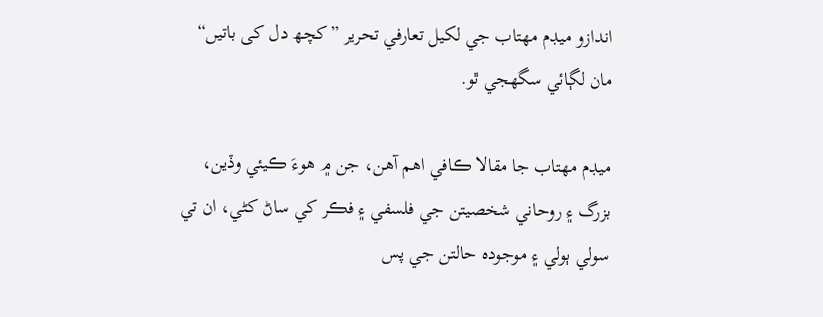اندازو ميڊم مھتاب جي لکيل تعارفي تحرير ”کچھ دل کی باتیں“ مان لڳائي سگهجي ٿو.

ميڊم مھتاب جا مقالا ڪافي اهم آهن، جن ۾ هوءَ ڪيئي وڏين، بزرگ ۽ روحاني شخصيتن جي فلسفي ۽ فڪر کي ساڻ کڻي، ان تي سولي ٻولي ۽ موجوده حالتن جي پس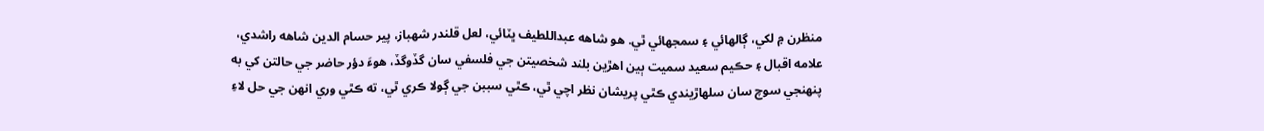منظرن ۾ لکي، ڳالھائي ۽ سمجھائي ٿي. هو شاھه عبداللطيف ڀٽائي، لعل قلندر شھباز، پير حسام الدين شاھه راشدي، علامه اقبال ۽ حڪيم سعيد سميت ٻين اهڙين بلند شخصيتن جي فلسفي سان گڏوگڏ، هوءَ دؤر حاضر جي حالتن کي به پنھنجي سوچ سان سلھاڙيندي ڪٿي پريشان نظر اچي ٿي، ڪٿي سببن جي ڳولا ڪري ٿي، ته ڪٿي وري انهن جي حل لاءِ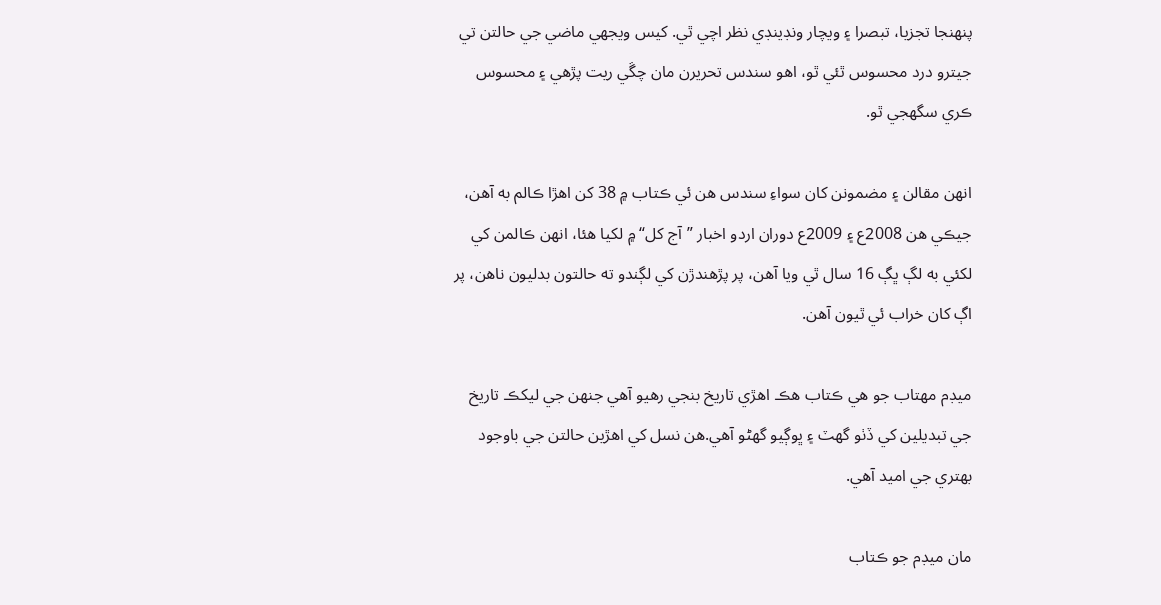پنھنجا تجزيا، تبصرا ۽ ويچار ونڊينڊي نظر اچي ٿي. کيس ويجهي ماضي جي حالتن تي جيترو درد محسوس ٿئي ٿو، اهو سندس تحريرن مان چڱي ريت پڙهي ۽ محسوس ڪري سگهجي ٿو.

انھن مقالن ۽ مضمونن کان سواءِ سندس هن ئي ڪتاب ۾ 38 کن اهڙا ڪالم به آهن، جيڪي هن 2008ع ۽ 2009ع دوران اردو اخبار ”آج کل“ ۾ لکيا هئا، انھن ڪالمن کي لکئي به لڳ ڀڳ 16 سال ٿي ويا آهن، پر پڙهندڙن کي لڳندو ته حالتون بدليون ناهن، پر اڳ کان خراب ئي ٿيون آهن.

ميڊم مھتاب جو هي ڪتاب هڪ اهڙي تاريخ بنجي رهيو آهي جنھن جي ليکڪ تاريخ جي تبديلين کي ڏٺو گهٽ ۽ ڀوڳيو گهڻو آهي.هن نسل کي اهڙين حالتن جي باوجود بھتري جي اميد آهي.

مان ميڊم جو ڪتاب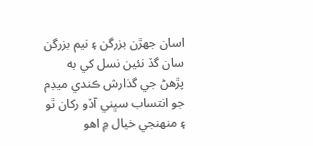اسان جھڙن بزرگن ۽ نيم بزرگن سان گڏ نئين نسل کي به پڙهڻ جي گذارش ڪندي ميڊم جو انتساب سڀني آڏو رکان ٿو ۽ منھنجي خيال ۾ اهو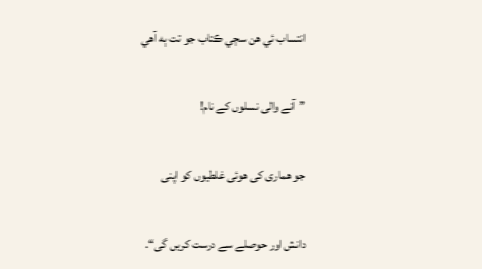انتساب ئي هن سڄي ڪتاب جو تت ٻه آهي

”آنے والی نسلوں کے نام!

جو ھماری کی ھوئی غلطیوں کو اپنی

دانش اور حوصلے سے درست کریں گی“.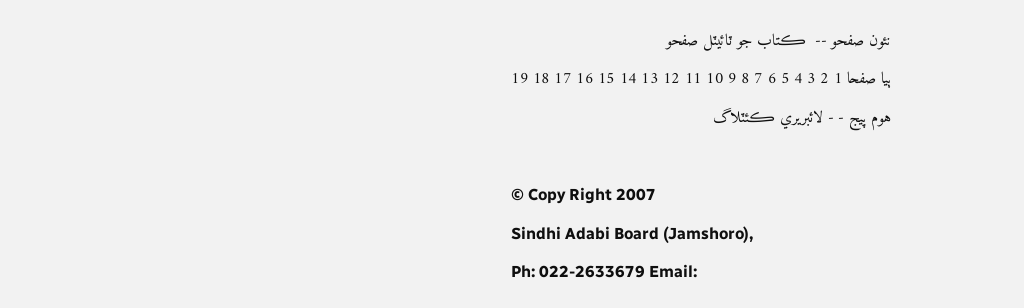نئون صفحو --  ڪتاب جو ٽائيٽل صفحو
ٻيا صفحا 1 2 3 4 5 6 7 8 9 10 11 12 13 14 15 16 17 18 19
هوم پيج - - لائبريري ڪئٽلاگ

© Copy Right 2007
Sindhi Adabi Board (Jamshoro),
Ph: 022-2633679 Email: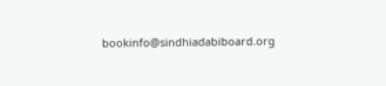bookinfo@sindhiadabiboard.org